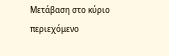Μετάβαση στο κύριο περιεχόμενο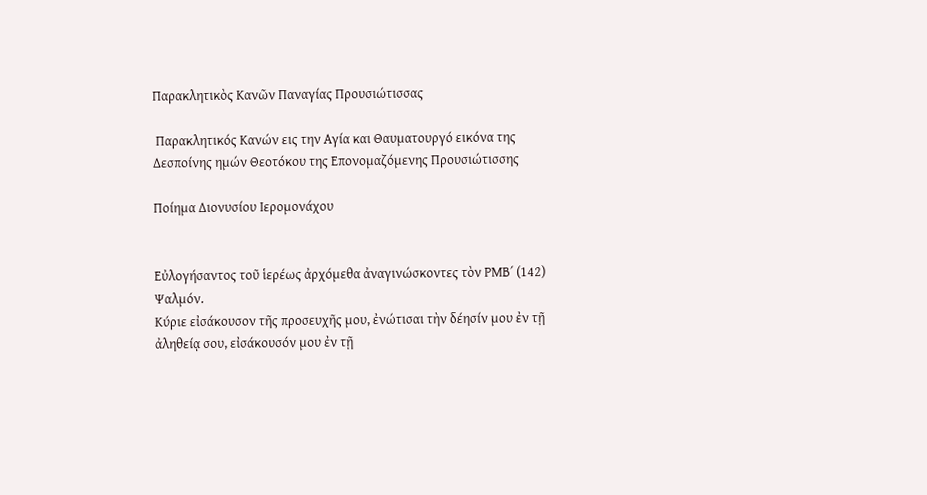Παρακλητικὸς Κανῶν Παναγίας Προυσιώτισσας

 Παρακλητικός Κανών εις την Αγία και Θαυματουργό εικόνα της Δεσποίνης ημών Θεοτόκου της Επονομαζόμενης Προυσιώτισσης

Ποίημα Διονυσίου Ιερομονάχου


Εὐλογήσαντος τοῦ ἱερέως ἀρχόμεθα ἀναγινώσκοντες τὸν ΡΜΒ΄ (142) Ψαλμόν.
Κύριε εἰσάκουσον τῆς προσευχῆς μου, ἐνώτισαι τὴν δέησίν μου ἐν τῇ ἀληθείᾳ σου, εἰσάκουσόν μου ἐν τῇ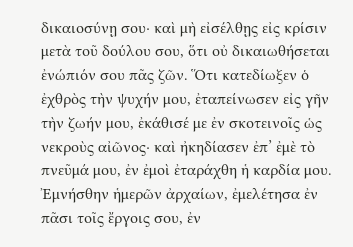δικαιοσύνῃ σου· καὶ μὴ εἰσέλθῃς εἰς κρίσιν μετὰ τοῦ δούλου σου, ὅτι οὐ δικαιωθήσεται ἐνώπιόν σου πᾶς ζῶν. Ὅτι κατεδίωξεν ὁ ἐχθρὸς τὴν ψυχήν μου, ἐταπείνωσεν εἰς γῆν τὴν ζωήν μου, ἐκάθισέ με ἐν σκοτεινοῖς ὡς νεκροὺς αἰῶνος· καὶ ἠκηδίασεν ἐπ’ ἐμὲ τὸ πνεῦμά μου, ἐν ἐμοὶ ἐταράχθη ἡ καρδία μου. Ἐμνήσθην ἡμερῶν ἀρχαίων, ἐμελέτησα ἐν πᾶσι τοῖς ἔργοις σου, ἐν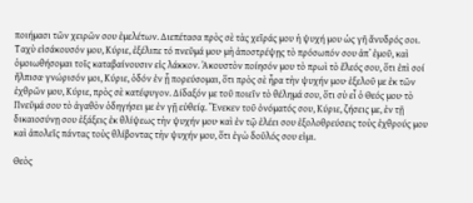ποιήμασι τῶν χειρῶν σου ἐμελέτων. Διεπέτασα πρὸς σὲ τὰς χεῖράς μου ἡ ψυχή μου ὡς γῆ ἄνυδρός σοι. Ταχὺ εἰσάκουσόν μου, Κύριε, ἐξέλιπε τό πνεῦμά μου· μὴ ἀποστρέψῃς τὸ πρόσωπόν σου ἀπ’ ἐμοῦ, καὶ ὁμοιωθήσομαι τοῖς καταβαίνουσιν εἰς λάκκον. Ἀκουστὸν ποίησόν μου τὸ πρωὶ τὸ ἔλεός σου, ὅτι ἐπὶ σοί ἤλπισα· γνώρισόν μοι, Κύριε, ὁδόν ἐν ᾗ πορεύσομαι, ὅτι πρὸς σὲ ἦρα τὴν ψυχήν μου· ἐξελοῦ με ἐκ τῶν ἐχθρῶν μου, Κύριε, πρὸς σὲ κατέφυγον. Δίδαξόν με τοῦ ποιεῖν τὸ θέλημά σου, ὅτι σὺ εἶ ὁ Θεός μου· τὸ Πνεῦμά σου τὸ ἀγαθὸν ὁδηγήσει με ἐν γῇ εὐθείᾳ. Ἕνεκεν τοῦ ὀνόματός σου, Κύριε, ζήσεις με, ἐν τῇ δικαιοσύνῃ σου ἐξάξεις ἐκ θλίψεως τὴν ψυχήν μου· καὶ ἐν τῷ ἐλέει σου ἐξολοθρεύσεις τοὺς ἐχθρούς μου καὶ ἀπολεῖς πάντας τοὺς θλίβοντας τὴν ψυχήν μου, ὅτι ἐγὼ δοῦλός σου εἰμι.

Θεὸς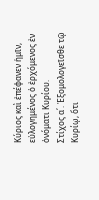Κύριος καὶ ἐπέφανεν ἡμῖν, εὐλογημένος ὁ ἐρχόμενος ἐν ὀνόματι Κυρίου.
Στίχος α΄. Ἐξομολογεῖσθε τῷ Κυρίῳ, ὅτι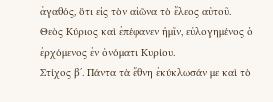ἀγαθός, ὅτι εἰς τὸν αἰῶνα τὸ ἔλεος αὐτοῦ.
Θεὸς Κύριος καὶ ἐπέφανεν ἡμῖν, εὐλογημένος ὁ ἐρχόμενος ἐν ὀνόματι Κυρίου.
Στίχος β΄. Πάντα τὰ ἔθνη ἐκύκλωσάν με καὶ τὸ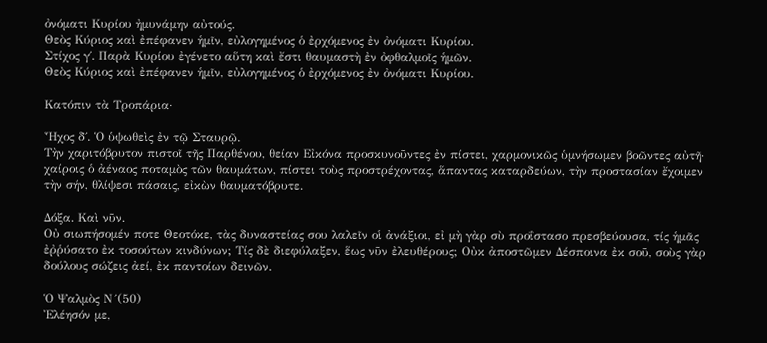ὀνόματι Κυρίου ἠμυνάμην αὐτούς.
Θεὸς Κύριος καὶ ἐπέφανεν ἡμῖν, εὐλογημένος ὁ ἐρχόμενος ἐν ὀνόματι Κυρίου.
Στίχος γ΄. Παρὰ Κυρίου ἐγένετο αὕτη καὶ ἔστι θαυμαστὴ ἐν ὀφθαλμοῖς ἡμῶν.
Θεὸς Κύριος καὶ ἐπέφανεν ἡμῖν, εὐλογημένος ὁ ἐρχόμενος ἐν ὀνόματι Κυρίου.

Κατόπιν τὰ Τροπάρια·

Ἦχος δ΄. Ὁ ὑψωθεὶς ἐν τῷ Σταυρῷ.
Τὴν χαριτόβρυτον πιστοῖ τῆς Παρθένου, θείαν Εἰκόνα προσκυνοῦντες ἐν πίστει, χαρμονικῶς ὑμνήσωμεν βοῶντες αὐτῆ· χαίροις ὁ ἀέναος ποταμὸς τῶν θαυμάτων, πίστει τοὺς προστρέχοντας, ἅπαντας καταρδεύων, τὴν προστασίαν ἔχοιμεν τὴν σήν, θλίψεσι πάσαις, εἰκὼν θαυματόβρυτε.

Δόξα. Καὶ νῦν.
Οὐ σιωπήσομέν ποτε Θεοτόκε, τὰς δυναστείας σου λαλεῖν οἱ ἀνάξιοι, εἰ μὴ γὰρ σὺ προΐστασο πρεσβεύουσα, τίς ἡμᾶς ἐῤῥύσατο ἐκ τοσούτων κινδύνων; Τίς δὲ διεφύλαξεν, ἕως νῦν ἐλευθέρους; Οὐκ ἀποστῶμεν Δέσποινα ἐκ σοῦ, σοὺς γὰρ δούλους σώζεις ἀεί, ἐκ παντοίων δεινῶν.

Ὁ Ψαλμὸς Ν´(50)
Ἐλέησόν με,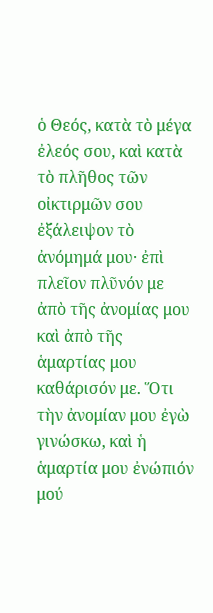ὁ Θεός, κατὰ τὸ μέγα ἐλεός σου, καὶ κατὰ τὸ πλῆθος τῶν οἰκτιρμῶν σου ἐξάλειψον τὸ ἀνόμημά μου· ἐπὶ πλεῖον πλῦνόν με ἀπὸ τῆς ἀνομίας μου καὶ ἀπὸ τῆς ἁμαρτίας μου καθάρισόν με. Ὅτι τὴν ἀνομίαν μου ἐγὼ γινώσκω, καὶ ἡ ἁμαρτία μου ἐνώπιόν μού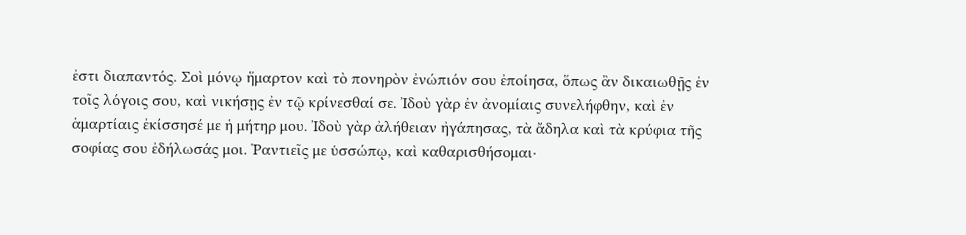ἐστι διαπαντός. Σοὶ μόνῳ ἥμαρτον καὶ τὸ πονηρὸν ἐνώπιόν σου ἐποίησα, ὅπως ἂν δικαιωθῇς ἐν τοῖς λόγοις σου, καὶ νικήσῃς ἐν τῷ κρίνεσθαί σε. Ἰδοὺ γὰρ ἐν ἀνομίαις συνελήφθην, καὶ ἐν ἁμαρτίαις ἐκίσσησέ με ἡ μήτηρ μου. Ἰδοὺ γὰρ ἀλήθειαν ἠγάπησας, τὰ ἄδηλα καὶ τὰ κρύφια τῆς σοφίας σου ἐδήλωσάς μοι. Ῥαντιεῖς με ὑσσώπῳ, καὶ καθαρισθήσομαι·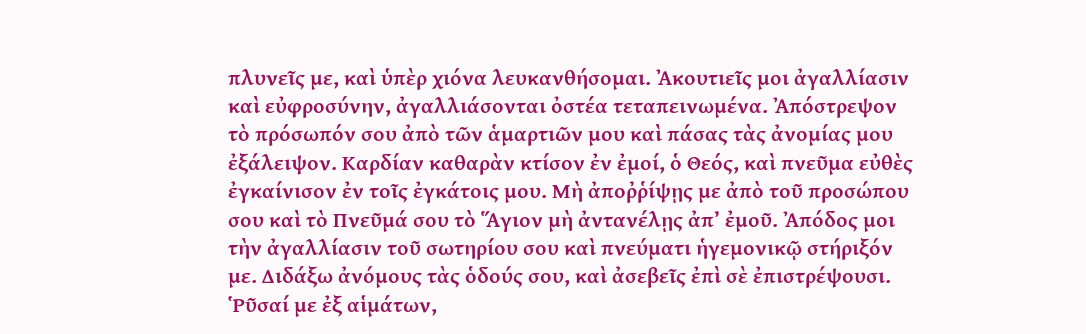πλυνεῖς με, καὶ ὑπὲρ χιόνα λευκανθήσομαι. Ἀκουτιεῖς μοι ἀγαλλίασιν καὶ εὐφροσύνην, ἀγαλλιάσονται ὀστέα τεταπεινωμένα. Ἀπόστρεψον τὸ πρόσωπόν σου ἀπὸ τῶν ἁμαρτιῶν μου καὶ πάσας τὰς ἀνομίας μου ἐξάλειψον. Καρδίαν καθαρὰν κτίσον ἐν ἐμοί, ὁ Θεός, καὶ πνεῦμα εὐθὲς ἐγκαίνισον ἐν τοῖς ἐγκάτοις μου. Μὴ ἀποῤῥίψῃς με ἀπὸ τοῦ προσώπου σου καὶ τὸ Πνεῦμά σου τὸ Ἅγιον μὴ ἀντανέλῃς ἀπ’ ἐμοῦ. Ἀπόδος μοι τὴν ἀγαλλίασιν τοῦ σωτηρίου σου καὶ πνεύματι ἡγεμονικῷ στήριξόν με. Διδάξω ἀνόμους τὰς ὁδούς σου, καὶ ἀσεβεῖς ἐπὶ σὲ ἐπιστρέψουσι. Ῥῦσαί με ἐξ αἱμάτων,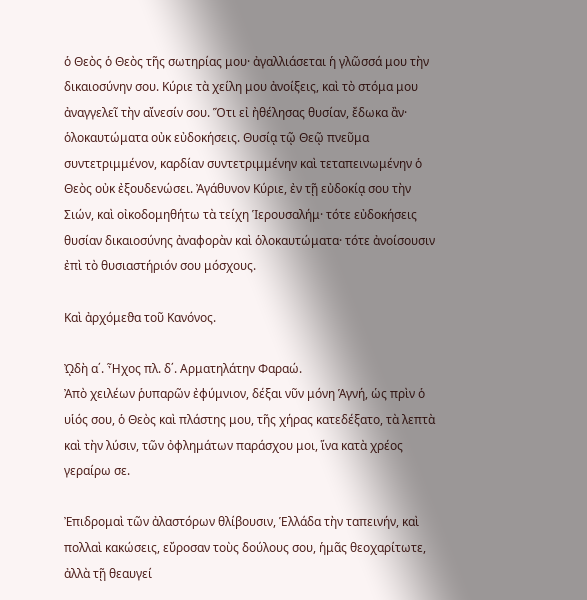ὁ Θεὸς ὁ Θεὸς τῆς σωτηρίας μου· ἀγαλλιάσεται ἡ γλῶσσά μου τὴν δικαιοσύνην σου. Κύριε τὰ χείλη μου ἀνοίξεις, καὶ τὸ στόμα μου ἀναγγελεῖ τὴν αἴνεσίν σου. Ὅτι εἰ ἠθέλησας θυσίαν, ἔδωκα ἂν· ὁλοκαυτώματα οὐκ εὐδοκήσεις. Θυσίᾳ τῷ Θεῷ πνεῦμα συντετριμμένον, καρδίαν συντετριμμένην καὶ τεταπεινωμένην ὁ Θεὸς οὐκ ἐξουδενώσει. Ἀγάθυνον Κύριε, ἐν τῇ εὐδοκίᾳ σου τὴν Σιών, καὶ οἰκοδομηθήτω τὰ τείχη Ἱερουσαλήμ· τότε εὐδοκήσεις θυσίαν δικαιοσύνης ἀναφορὰν καὶ ὁλοκαυτώματα· τότε ἀνοίσουσιν ἐπὶ τὸ θυσιαστήριόν σου μόσχους.

Καὶ ἀρχόμεϑα τοῦ Κανόνος.

ᾨδὴ α΄. Ἦχος πλ. δ΄. Αρματηλάτην Φαραώ.
Ἀπὸ χειλέων ῥυπαρῶν ἐφύμνιον, δέξαι νῦν μόνη Ἁγνή, ὡς πρὶν ὁ υἱός σου, ὁ Θεὸς καὶ πλάστης μου, τῆς χήρας κατεδέξατο, τὰ λεπτὰ καὶ τὴν λύσιν, τῶν ὀφλημάτων παράσχου μοι, ἵνα κατὰ χρέος γεραίρω σε.

Ἐπιδρομαὶ τῶν ἀλαστόρων θλίβουσιν, Ἑλλάδα τὴν ταπεινήν, καὶ πολλαὶ κακώσεις, εὔροσαν τοὺς δούλους σου, ἡμᾶς θεοχαρίτωτε, ἀλλὰ τῇ θεαυγεί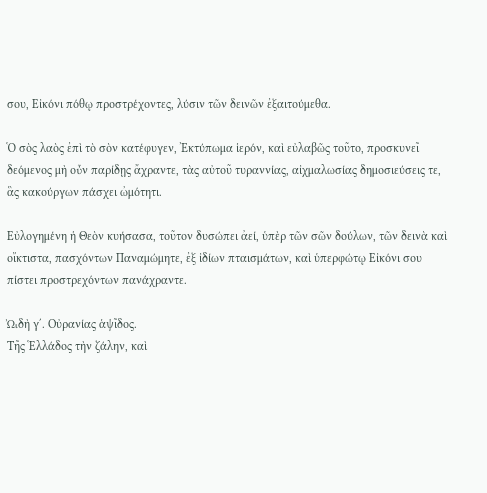σου, Εἰκόνι πόθῳ προστρέχοντες, λύσιν τῶν δεινῶν ἐξαιτούμεθα.

Ὁ σὸς λαὸς ἐπὶ τὸ σὸν κατέφυγεν, Ἐκτύπωμα ἱερόν, καὶ εὐλαβῶς τοῦτο, προσκυνεῖ δεόμενος μὴ οὖν παρίδῃς ἄχραντε, τὰς αὐτοῦ τυραννίας, αἰχμαλωσίας δημοσιεύσεις τε, ἃς κακούργων πάσχει ὠμότητι.

Εὐλογημένη ἡ Θεὸν κυήσασα, τοῦτον δυσώπει ἀεί, ὑπὲρ τῶν σῶν δούλων, τῶν δεινὰ καὶ οἴκτιστα, πασχόντων Παναμώμητε, ἐξ ἰδίων πταισμάτων, καὶ ὑπερφώτῳ Εἰκόνι σου πίστει προστρεχόντων πανάχραντε.

ᾨδὴ γ΄. Οὐρανίας ἁψῖδος.
Τῆς Ἑλλάδος τὴν ζάλην, καὶ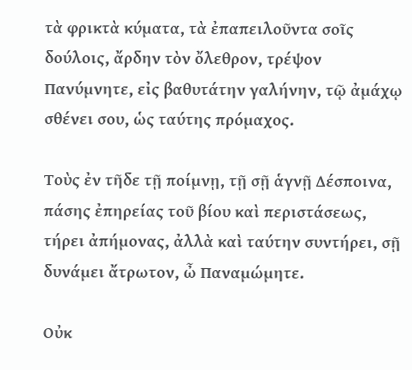τὰ φρικτὰ κύματα, τὰ ἐπαπειλοῦντα σοῖς δούλοις, ἄρδην τὸν ὄλεθρον, τρέψον Πανύμνητε, εἰς βαθυτάτην γαλήνην, τῷ ἀμάχῳ σθένει σου, ὡς ταύτης πρόμαχος.

Τοὺς ἐν τῆδε τῇ ποίμνῃ, τῇ σῇ ἁγνῇ Δέσποινα, πάσης ἐπηρείας τοῦ βίου καὶ περιστάσεως, τήρει ἀπήμονας, ἀλλὰ καὶ ταύτην συντήρει, σῇ δυνάμει ἄτρωτον, ὦ Παναμώμητε.

Οὐκ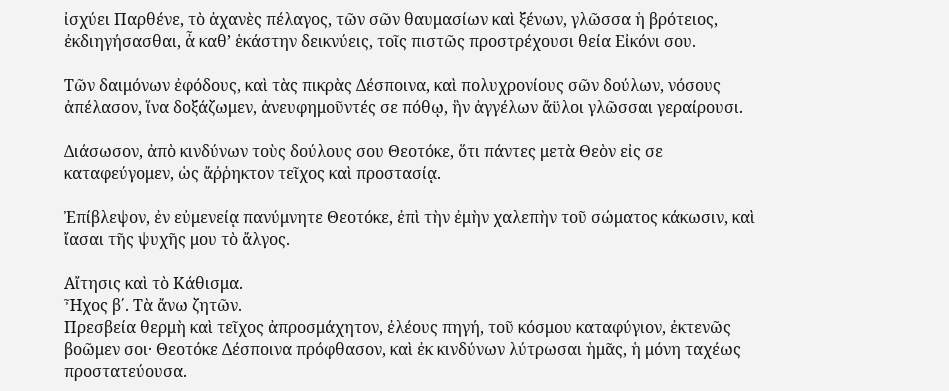ἰσχύει Παρθένε, τὸ ἀχανὲς πέλαγος, τῶν σῶν θαυμασίων καὶ ξένων, γλῶσσα ἡ βρότειος, ἐκδιηγήσασθαι, ἆ καθ’ ἑκάστην δεικνύεις, τοῖς πιστῶς προστρέχουσι θεία Εἰκόνι σου.

Τῶν δαιμόνων ἐφόδους, καὶ τὰς πικρὰς Δέσποινα, καὶ πολυχρονίους σῶν δούλων, νόσους ἀπέλασον, ἵνα δοξάζωμεν, ἀνευφημοῦντές σε πόθῳ, ἣν ἀγγέλων ἄϋλοι γλῶσσαι γεραίρουσι.

Διάσωσον, ἀπὸ κινδύνων τοὺς δούλους σου Θεοτόκε, ὅτι πάντες μετὰ Θεὸν εἰς σε καταφεύγομεν, ὡς ἄῤῥηκτον τεῖχος καὶ προστασίᾳ.

Ἐπίβλεψον, ἐν εὐμενείᾳ πανύμνητε Θεοτόκε, ἐπὶ τὴν ἐμὴν χαλεπὴν τοῦ σώματος κάκωσιν, καὶ ἴασαι τῆς ψυχῆς μου τὸ ἄλγος.

Αἴτησις καὶ τὸ Κάθισμα.
Ἦχος β΄. Τὰ ἄνω ζητῶν.
Πρεσβεία θερμὴ καὶ τεῖχος ἀπροσμάχητον, ἐλέους πηγή, τοῦ κόσμου καταφύγιον, ἐκτενῶς βοῶμεν σοι· Θεοτόκε Δέσποινα πρόφθασον, καὶ ἐκ κινδύνων λύτρωσαι ἡμᾶς, ἡ μόνη ταχέως προστατεύουσα.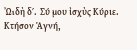ᾨδὴ δ΄.  Σύ μου ἰσχὺς Κύριε.
Κτήσον Ἁγνή,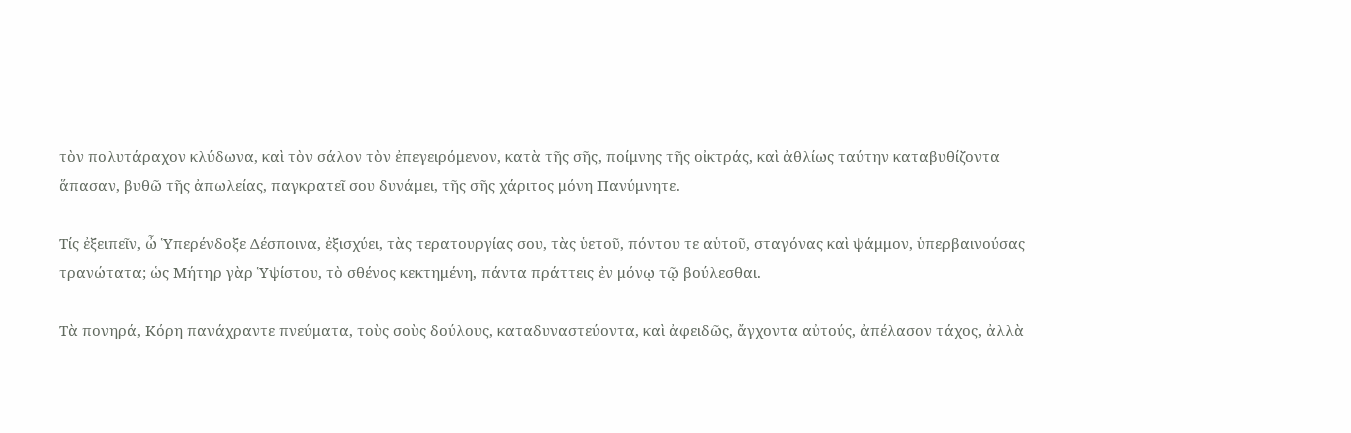τὸν πολυτάραχον κλύδωνα, καὶ τὸν σάλον τὸν ἐπεγειρόμενον, κατὰ τῆς σῆς, ποίμνης τῆς οἰκτράς, καὶ ἀθλίως ταύτην καταβυθίζοντα ἅπασαν, βυθῶ τῆς ἀπωλείας, παγκρατεῖ σου δυνάμει, τῆς σῆς χάριτος μόνη Πανύμνητε.

Τίς ἐξειπεῖν, ὦ Ὑπερένδοξε Δέσποινα, ἐξισχύει, τὰς τερατουργίας σου, τὰς ὑετοῦ, πόντου τε αὑτοῦ, σταγόνας καὶ ψάμμον, ὑπερβαινούσας τρανώτατα; ὡς Μήτηρ γὰρ Ὑψίστου, τὸ σθένος κεκτημένη, πάντα πράττεις ἐν μόνῳ τῷ βούλεσθαι.

Τὰ πονηρά, Κόρη πανάχραντε πνεύματα, τοὺς σοὺς δούλους, καταδυναστεύοντα, καὶ ἀφειδῶς, ἄγχοντα αὐτούς, ἀπέλασον τάχος, ἀλλὰ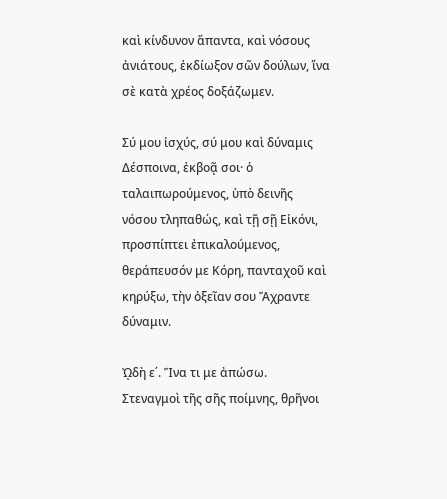καὶ κίνδυνον ἅπαντα, καὶ νόσους ἀνιάτους, ἐκδίωξον σῶν δούλων, ἵνα σὲ κατὰ χρέος δοξάζωμεν.

Σύ μου ἰσχύς, σύ μου καὶ δύναμις Δέσποινα, ἐκβοᾷ σοι· ὁ ταλαιπωρούμενος, ὑπὸ δεινῆς νόσου τληπαθώς, καὶ τῇ σῇ Εἰκόνι, προσπίπτει ἐπικαλούμενος, θεράπευσόν με Κόρη, πανταχοῦ καὶ κηρύξω, τὴν ὀξεῖαν σου Ἄχραντε δύναμιν.

ᾨδὴ ε΄. Ἵνα τι με ἀπώσω.
Στεναγμοὶ τῆς σῆς ποίμνης, θρῆνοι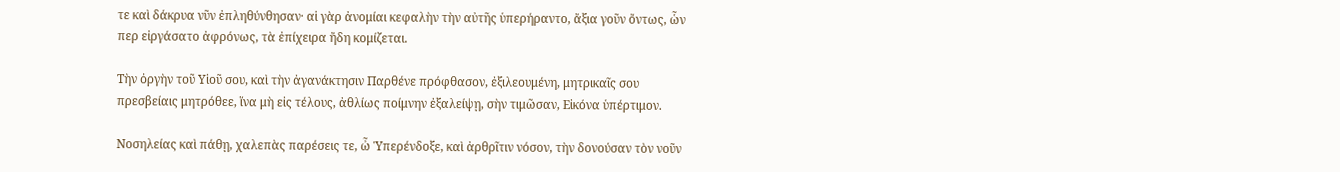τε καὶ δάκρυα νῦν ἐπληθύνθησαν· αἱ γὰρ ἀνομίαι κεφαλὴν τὴν αὐτῆς ὑπερήραντο, ἄξια γοῦν ὄντως, ὧν περ εἰργάσατο ἀφρόνως, τὰ ἐπίχειρα ἤδη κομίζεται.

Τὴν ὀργὴν τοῦ Υἱοῦ σου, καὶ τὴν ἀγανάκτησιν Παρθένε πρόφθασον, ἐξιλεουμένη, μητρικαῖς σου πρεσβείαις μητρόθεε, ἵνα μὴ εἰς τέλους, ἀθλίως ποίμνην ἐξαλείψῃ, σὴν τιμῶσαν, Εἰκόνα ὑπέρτιμον.

Νοσηλείας καὶ πάθῃ, χαλεπὰς παρέσεις τε, ὦ Ὑπερένδοξε, καὶ ἀρθρῖτιν νόσον, τὴν δονούσαν τὸν νοῦν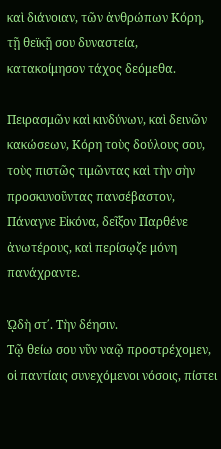καὶ διάνοιαν, τῶν ἀνθρώπων Κόρη, τῇ θεϊκῇ σου δυναστεία, κατακοίμησον τάχος δεόμεθα.

Πειρασμῶν καὶ κινδύνων, καὶ δεινῶν κακώσεων, Κόρη τοὺς δούλους σου, τοὺς πιστῶς τιμῶντας καὶ τὴν σὴν προσκυνοῦντας πανσέβαστον, Πάναγνε Εἰκόνα, δεῖξον Παρθένε ἀνωτέρους, καὶ περίσῳζε μόνη πανάχραντε.

ᾨδὴ στ΄. Τὴν δέησιν.
Τῷ θείω σου νῦν ναῷ προστρέχομεν, οἱ παντίαις συνεχόμενοι νόσοις, πίστει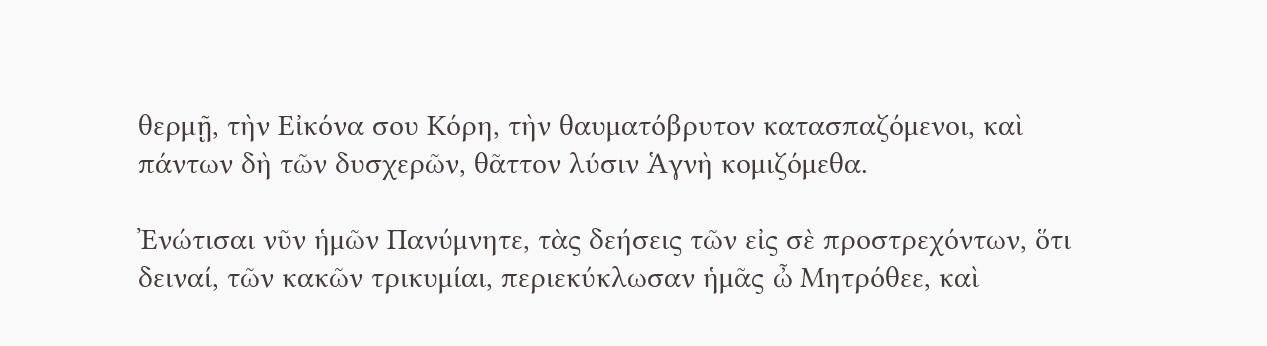θερμῇ, τὴν Εἰκόνα σου Κόρη, τὴν θαυματόβρυτον κατασπαζόμενοι, καὶ πάντων δὴ τῶν δυσχερῶν, θᾶττον λύσιν Ἁγνὴ κομιζόμεθα.

Ἐνώτισαι νῦν ἡμῶν Πανύμνητε, τὰς δεήσεις τῶν εἰς σὲ προστρεχόντων, ὅτι δειναί, τῶν κακῶν τρικυμίαι, περιεκύκλωσαν ἡμᾶς ὦ Μητρόθεε, καὶ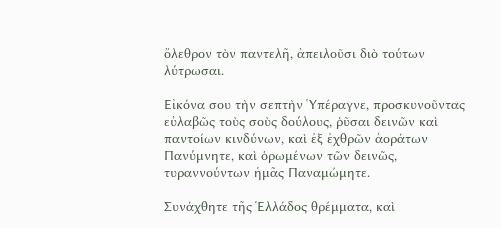ὄλεθρον τὸν παντελῆ, ἀπειλοῦσι διὸ τούτων λύτρωσαι.

Εἰκόνα σου τὴν σεπτὴν Ὑπέραγνε, προσκυνοῦντας εὐλαβῶς τοὺς σοὺς δούλους, ῥῦσαι δεινῶν καὶ παντοίων κινδύνων, καὶ ἐξ ἐχθρῶν ἀοράτων Πανύμνητε, καὶ ὁρωμένων τῶν δεινῶς, τυραννούντων ἡμᾶς Παναμώμητε.

Συνάχθητε τῆς Ἑλλάδος θρέμματα, καὶ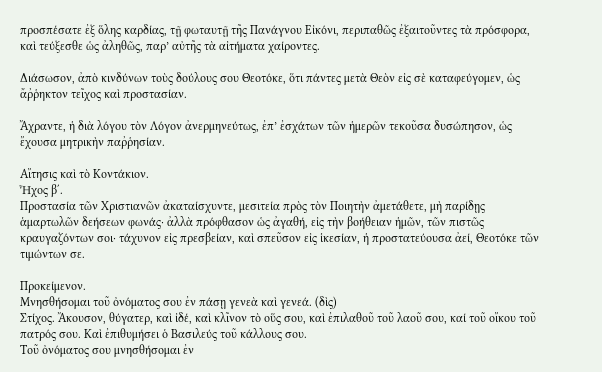προσπέσατε ἐξ ὅλης καρδίας, τῇ φωταυτῇ τῆς Πανάγνου Εἰκόνι, περιπαθῶς ἐξαιτοῦντες τὰ πρόσφορα, καὶ τεύξεσθε ὡς ἀληθῶς, παρ’ αὐτῆς τὰ αἰτήματα χαίροντες.

Διάσωσον, ἀπὸ κινδύνων τοὺς δούλους σου Θεοτόκε, ὅτι πάντες μετὰ Θεὸν εἰς σὲ καταφεύγομεν, ὡς ἄῤῥηκτον τεῖχος καὶ προστασίαν.

Ἄχραντε, ἡ διὰ λόγου τὸν Λόγον ἀνερμηνεύτως, ἐπ’ ἐσχάτων τῶν ἡμερῶν τεκοῦσα δυσώπησον, ὡς ἔχουσα μητρικὴν παῤῥησίαν.

Αἴτησις καὶ τὸ Κοντάκιον.
Ἦχος β΄.
Προστασία τῶν Χριστιανῶν ἀκαταίσχυντε, μεσιτεία πρὸς τὸν Ποιητὴν ἀμετάθετε, μὴ παρίδῃς ἁμαρτωλῶν δεήσεων φωνάς· ἀλλὰ πρόφθασον ὡς ἀγαθή, εἰς τὴν βοήθειαν ἡμῶν, τῶν πιστῶς κραυγαζόντων σοι· τάχυνον εἰς πρεσβείαν, καὶ σπεῦσον εἰς ἱκεσίαν, ἡ προστατεύουσα ἀεί, Θεοτόκε τῶν τιμώντων σε.

Προκείμενον.
Μνησθήσομαι τοῦ ὀνόματος σου ἐν πάσῃ γενεὰ καὶ γενεά. (δὶς)
Στίχος. Ἄκουσον, θύγατερ, καὶ ἰδέ, καὶ κλῖνον τὸ οὕς σου, καὶ ἐπιλαθοῦ τοῦ λαοῦ σου, καί τοῦ οἴκου τοῦ πατρός σου. Καὶ ἐπιθυμήσει ὁ Βασιλεύς τοῦ κάλλους σου.
Τοῦ ὀνόματος σου μνησθήσομαι ἐν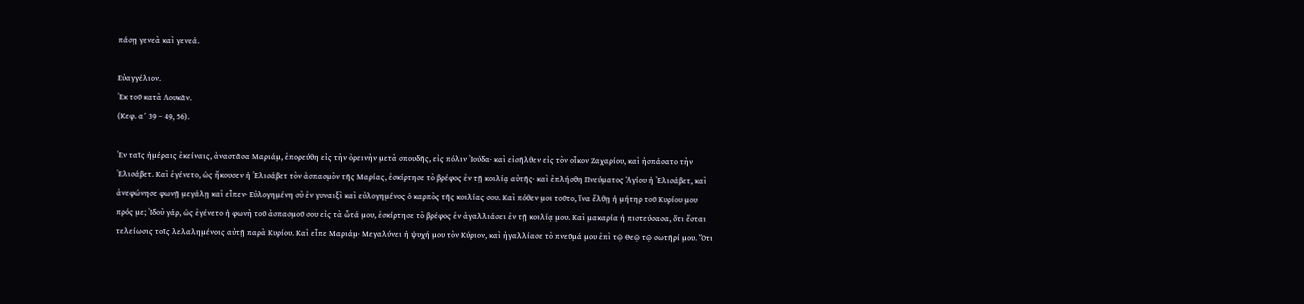πάσῃ γενεὰ καὶ γενεά.

Εὐαγγέλιον.
Ἐκ τοῦ κατὰ Λουκᾶν.
(Κεφ. α´ 39 – 49, 56).

Ἐν ταῖς ἡμέραις ἐκείναις, ἀναστᾶσα Μαριάμ, ἐπορεύθη εἰς τὴν ὀρεινὴν μετὰ σπουδῆς, εἰς πόλιν Ἰούδα· καὶ εἰσῆλθεν εἰς τὸν οἶκον Ζαχαρίου, καὶ ἠσπάσατο τὴν Ἐλισάβετ. Καὶ ἐγένετο, ὡς ἤκουσεν ἡ Ἐλισάβετ τὸν ἀσπασμὸν τῆς Μαρίας, ἐσκίρτησε τὸ βρέφος ἐν τῇ κοιλίᾳ αὐτῆς· καὶ ἐπλήσθη Πνεύματος Ἁγίου ἡ Ἐλισάβετ, καὶ ἀνεφώνησε φωνῇ μεγάλῃ καὶ εἶπεν· Εὐλογημένη σὺ ἐν γυναιξὶ καὶ εὐλογημένος ὁ καρπὸς τῆς κοιλίας σου. Καὶ πόθεν μοι τοῦτο, ἵνα ἔλθῃ ἡ μήτηρ τοῦ Κυρίου μου πρός με; Ἰδοὺ γάρ, ὡς ἐγένετο ἡ φωνὴ τοῦ ἀσπασμοῦ σου εἰς τὰ ὦτά μου, ἐσκίρτησε τὸ βρέφος ἐν ἀγαλλιάσει ἐν τῇ κοιλίᾳ μου. Καὶ μακαρία ἡ πιστεύσασα, ὅτι ἔσται τελείωσις τοῖς λελαλημένοις αὐτῇ παρὰ Κυρίου. Καὶ εἶπε Μαριάμ· Μεγαλύνει ἡ ψυχή μου τὸν Κύριον, καὶ ἠγαλλίασε τὸ πνεῦμά μου ἐπὶ τῷ Θεῷ τῷ σωτῆρί μου. Ὅτι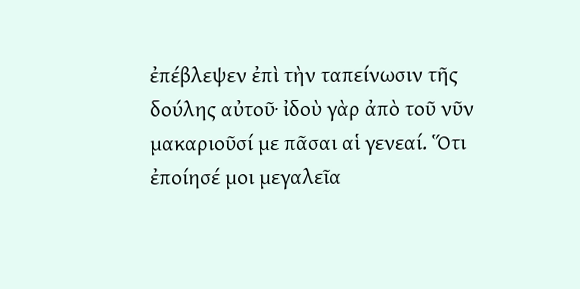ἐπέβλεψεν ἐπὶ τὴν ταπείνωσιν τῆς δούλης αὐτοῦ· ἰδοὺ γὰρ ἀπὸ τοῦ νῦν μακαριοῦσί με πᾶσαι αἱ γενεαί. Ὅτι ἐποίησέ μοι μεγαλεῖα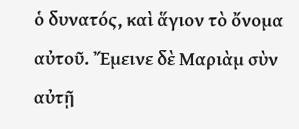ὁ δυνατός, καὶ ἅγιον τὸ ὄνομα αὐτοῦ. Ἔμεινε δὲ Μαριὰμ σὺν αὐτῇ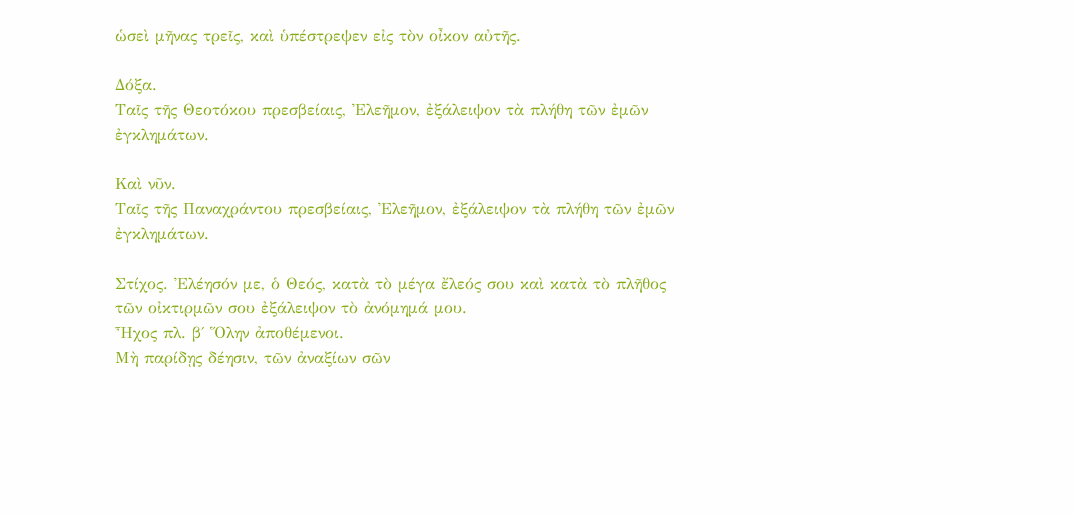ὡσεὶ μῆνας τρεῖς, καὶ ὑπέστρεψεν εἰς τὸν οἶκον αὐτῆς.

Δόξα.
Ταῖς τῆς Θεοτόκου πρεσβείαις, Ἐλεῆμον, ἐξάλειψον τὰ πλήθη τῶν ἐμῶν ἐγκλημάτων.

Καὶ νῦν.
Ταῖς τῆς Παναχράντου πρεσβείαις, Ἐλεῆμον, ἐξάλειψον τὰ πλήθη τῶν ἐμῶν ἐγκλημάτων.

Στίχος. Ἐλέησόν με, ὁ Θεός, κατὰ τὸ μέγα ἔλεός σου καὶ κατὰ τὸ πλῆθος τῶν οἰκτιρμῶν σου ἐξάλειψον τὸ ἀνόμημά μου.
Ἦχος πλ. β΄ Ὅλην ἀποθέμενοι.
Μὴ παρίδῃς δέησιν, τῶν ἀναξίων σῶν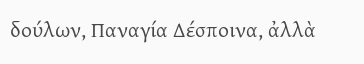δούλων, Παναγία Δέσποινα, ἀλλὰ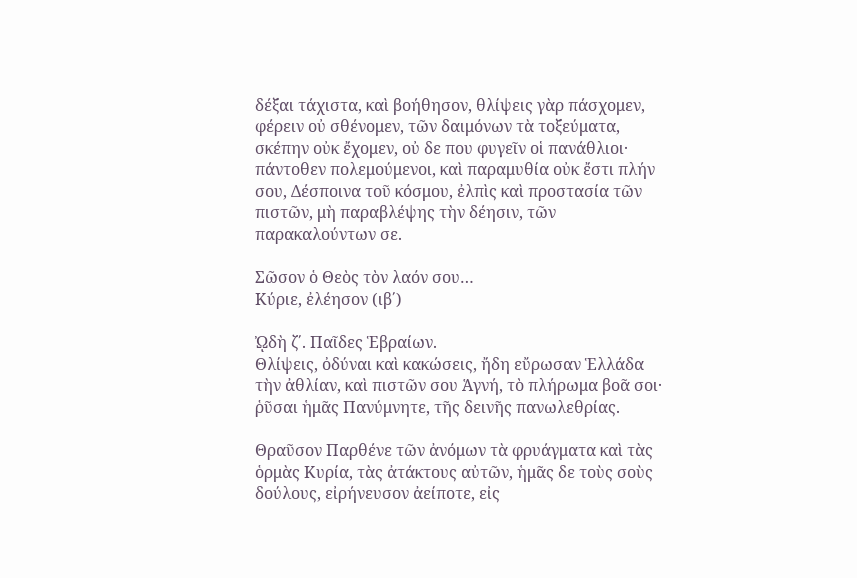δέξαι τάχιστα, καὶ βοήθησον, θλίψεις γὰρ πάσχομεν, φέρειν οὐ σθένομεν, τῶν δαιμόνων τὰ τοξεύματα, σκέπην οὐκ ἔχομεν, οὐ δε που φυγεῖν οἱ πανάθλιοι· πάντοθεν πολεμούμενοι, καὶ παραμυθία οὐκ ἔστι πλήν σου, Δέσποινα τοῦ κόσμου, ἐλπὶς καὶ προστασία τῶν πιστῶν, μὴ παραβλέψης τὴν δέησιν, τῶν παρακαλούντων σε.

Σῶσον ὁ Θεὸς τὸν λαόν σου…
Κύριε, ἐλέησον (ιβ΄)

ᾨδὴ ζ΄. Παῖδες Ἑβραίων.
Θλίψεις, ὀδύναι καὶ κακώσεις, ἤδη εὔρωσαν Ἑλλάδα τὴν ἀθλίαν, καὶ πιστῶν σου Ἁγνή, τὸ πλήρωμα βοᾶ σοι· ῥῦσαι ἡμᾶς Πανύμνητε, τῆς δεινῆς πανωλεθρίας.

Θραῦσον Παρθένε τῶν ἀνόμων τὰ φρυάγματα καὶ τὰς ὁρμὰς Κυρία, τὰς ἀτάκτους αὐτῶν, ἡμᾶς δε τοὺς σοὺς δούλους, εἰρήνευσον ἀείποτε, εἰς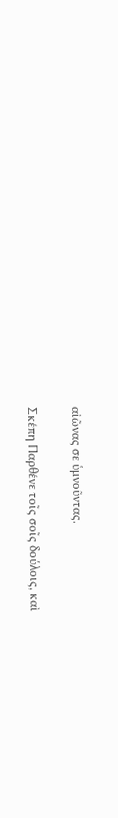αἰῶνας σε ὑμνοῦντας.

Σκέπη Παρθένε τοῖς σοῖς δούλοις, καὶ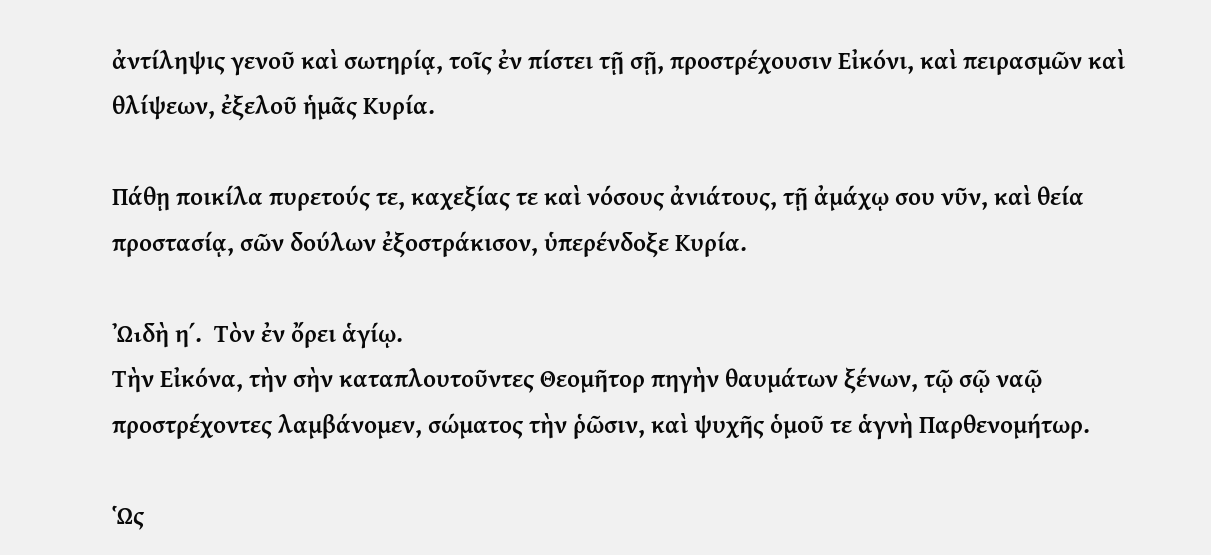ἀντίληψις γενοῦ καὶ σωτηρίᾳ, τοῖς ἐν πίστει τῇ σῇ, προστρέχουσιν Εἰκόνι, καὶ πειρασμῶν καὶ θλίψεων, ἐξελοῦ ἡμᾶς Κυρία.

Πάθῃ ποικίλα πυρετούς τε, καχεξίας τε καὶ νόσους ἀνιάτους, τῇ ἀμάχῳ σου νῦν, καὶ θεία προστασίᾳ, σῶν δούλων ἐξοστράκισον, ὑπερένδοξε Κυρία.

ᾨδὴ η΄.  Τὸν ἐν ὄρει ἁγίῳ.
Τὴν Εἰκόνα, τὴν σὴν καταπλουτοῦντες Θεομῆτορ πηγὴν θαυμάτων ξένων, τῷ σῷ ναῷ προστρέχοντες λαμβάνομεν, σώματος τὴν ῥῶσιν, καὶ ψυχῆς ὁμοῦ τε ἁγνὴ Παρθενομήτωρ.

Ὡς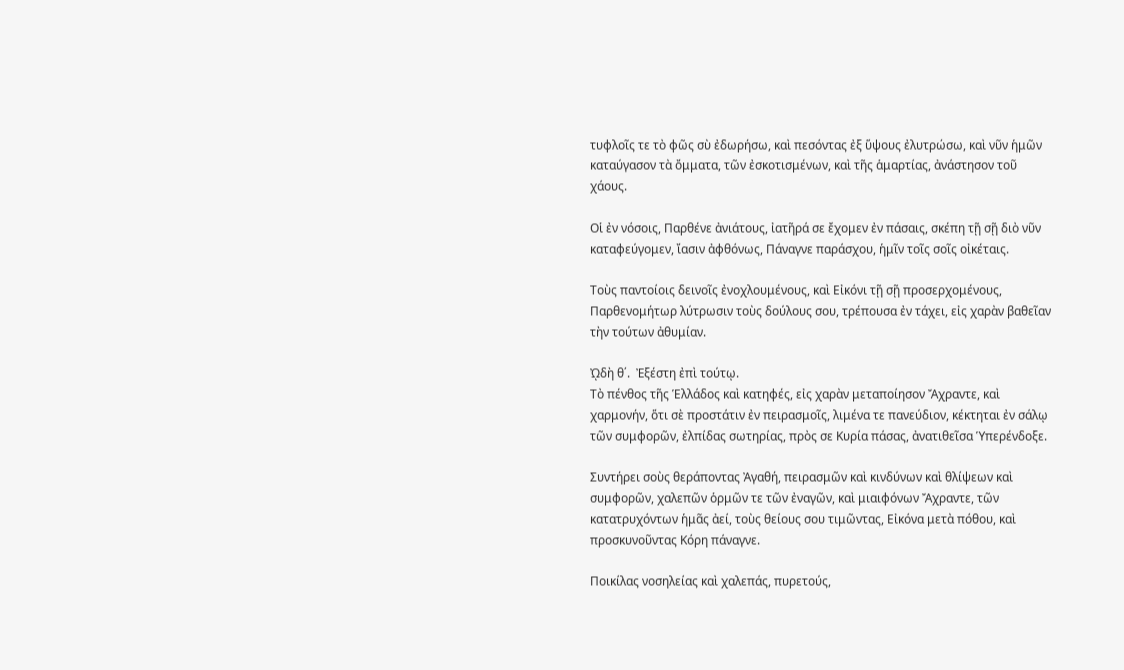τυφλοῖς τε τὸ φῶς σὺ ἐδωρήσω, καὶ πεσόντας ἐξ ὕψους ἐλυτρώσω, καὶ νῦν ἡμῶν καταύγασον τὰ ὄμματα, τῶν ἐσκοτισμένων, καὶ τῆς ἁμαρτίας, ἀνάστησον τοῦ χάους.

Οἱ ἐν νόσοις, Παρθένε ἀνιάτους, ἰατῆρά σε ἔχομεν ἐν πάσαις, σκέπη τῇ σῇ διὸ νῦν καταφεύγομεν, ἴασιν ἀφθόνως, Πάναγνε παράσχου, ἡμῖν τοῖς σοῖς οἰκέταις.

Τοὺς παντοίοις δεινοῖς ἐνοχλουμένους, καὶ Εἰκόνι τῇ σῇ προσερχομένους, Παρθενομήτωρ λύτρωσιν τοὺς δούλους σου, τρέπουσα ἐν τάχει, εἰς χαρὰν βαθεῖαν τὴν τούτων ἀθυμίαν.

ᾨδὴ θ΄.  Ἐξέστη ἐπὶ τούτῳ.
Τὸ πένθος τῆς Ἑλλάδος καὶ κατηφές, εἰς χαρὰν μεταποίησον Ἄχραντε, καὶ χαρμονήν, ὅτι σὲ προστάτιν ἐν πειρασμοῖς, λιμένα τε πανεύδιον, κέκτηται ἐν σάλῳ τῶν συμφορῶν, ἐλπίδας σωτηρίας, πρὸς σε Κυρία πάσας, ἀνατιθεῖσα Ὑπερένδοξε.

Συντήρει σοὺς θεράποντας Ἀγαθή, πειρασμῶν καὶ κινδύνων καὶ θλίψεων καὶ συμφορῶν, χαλεπῶν ὁρμῶν τε τῶν ἐναγῶν, καὶ μιαιφόνων Ἄχραντε, τῶν κατατρυχόντων ἡμᾶς ἀεί, τοὺς θείους σου τιμῶντας, Εἰκόνα μετὰ πόθου, καὶ προσκυνοῦντας Κόρη πάναγνε.

Ποικίλας νοσηλείας καὶ χαλεπάς, πυρετούς,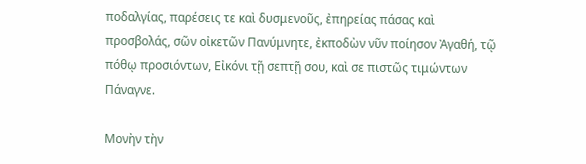ποδαλγίας, παρέσεις τε καὶ δυσμενοῦς, ἐπηρείας πάσας καὶ προσβολάς, σῶν οἰκετῶν Πανύμνητε, ἐκποδὼν νῦν ποίησον Ἀγαθή, τῷ πόθῳ προσιόντων, Εἰκόνι τῇ σεπτῇ σου, καὶ σε πιστῶς τιμώντων Πάναγνε.

Μονὴν τὴν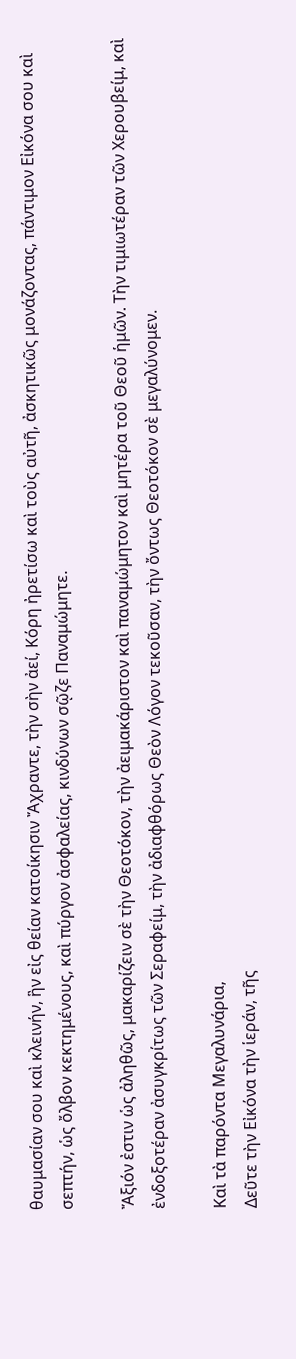θαυμασίαν σου καὶ κλεινήν, ἣν εἰς θείαν κατοίκησιν Ἄχραντε, τὴν σὴν ἀεί, Κόρη ἠρετίσω καὶ τοὺς αὐτῆ, ἀσκητικῶς μονάζοντας, πάντιμον Εἰκόνα σου καὶ σεπτήν, ὡς ὄλβον κεκτημένους, καὶ πύργον ἀσφαλείας, κινδύνων σῷζε Παναμώμητε.

Ἄξιόν ἐστιν ὡς ἀληθῶς, μακαρίζειν σὲ τὴν Θεοτόκον, τὴν ἀειμακάριστον καὶ παναμώμητον καὶ μητέρα τοῦ Θεοῦ ἡμῶν. Τὴν τιμιωτέραν τῶν Χερουβείμ, καὶ ἐνδοξοτέραν ἀσυγκρίτως τῶν Σεραφείμ, τὴν ἀδιαφθόρως Θεὸν Λόγον τεκοῦσαν, τὴν ὄντως Θεοτόκον σὲ μεγαλύνομεν.

Καὶ τὰ παρόντα Μεγαλυνάρια,
Δεῦτε τὴν Εἰκόνα τὴν ἱεράν, τῆς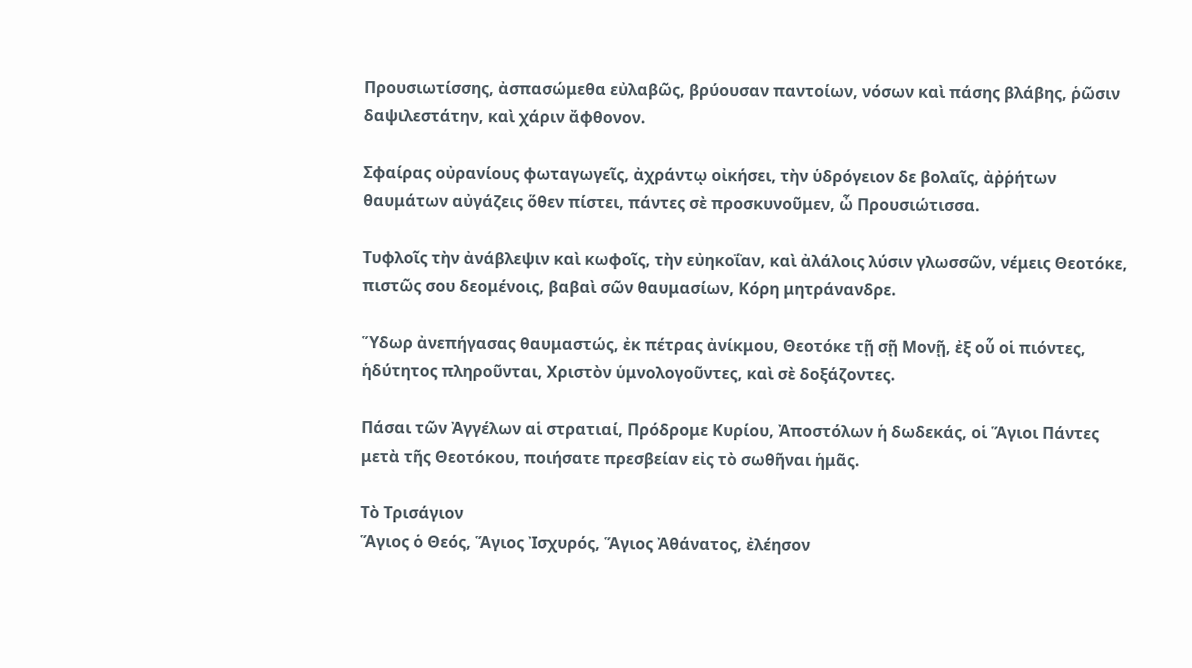Προυσιωτίσσης, ἀσπασώμεθα εὐλαβῶς, βρύουσαν παντοίων, νόσων καὶ πάσης βλάβης, ῥῶσιν δαψιλεστάτην, καὶ χάριν ἄφθονον.

Σφαίρας οὐρανίους φωταγωγεῖς, ἀχράντῳ οἰκήσει, τὴν ὑδρόγειον δε βολαῖς, ἀῤῥήτων θαυμάτων αὐγάζεις ὅθεν πίστει, πάντες σὲ προσκυνοῦμεν, ὦ Προυσιώτισσα.

Τυφλοῖς τὴν ἀνάβλεψιν καὶ κωφοῖς, τὴν εὐηκοΐαν, καὶ ἀλάλοις λύσιν γλωσσῶν, νέμεις Θεοτόκε, πιστῶς σου δεομένοις, βαβαὶ σῶν θαυμασίων, Κόρη μητράνανδρε.

Ὕδωρ ἀνεπήγασας θαυμαστώς, ἐκ πέτρας ἀνίκμου, Θεοτόκε τῇ σῇ Μονῇ, ἐξ οὗ οἱ πιόντες, ἡδύτητος πληροῦνται, Χριστὸν ὑμνολογοῦντες, καὶ σὲ δοξάζοντες.

Πάσαι τῶν Ἀγγέλων αἱ στρατιαί, Πρόδρομε Κυρίου, Ἀποστόλων ἡ δωδεκάς, οἱ Ἅγιοι Πάντες μετὰ τῆς Θεοτόκου, ποιήσατε πρεσβείαν εἰς τὸ σωθῆναι ἡμᾶς.

Τὸ Τρισάγιον
Ἅγιος ὁ Θεός, Ἅγιος Ἰσχυρός, Ἅγιος Ἀθάνατος, ἐλέησον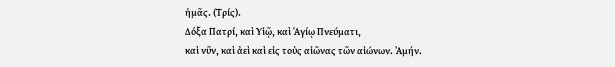ἡμᾶς. (Τρίς).
Δόξα Πατρί, καὶ Υἱῷ, καὶ Ἁγίῳ Πνεύματι,
καὶ νῦν, καὶ ἀεὶ καὶ εἰς τοὺς αἰῶνας τῶν αἰώνων. Ἀμήν.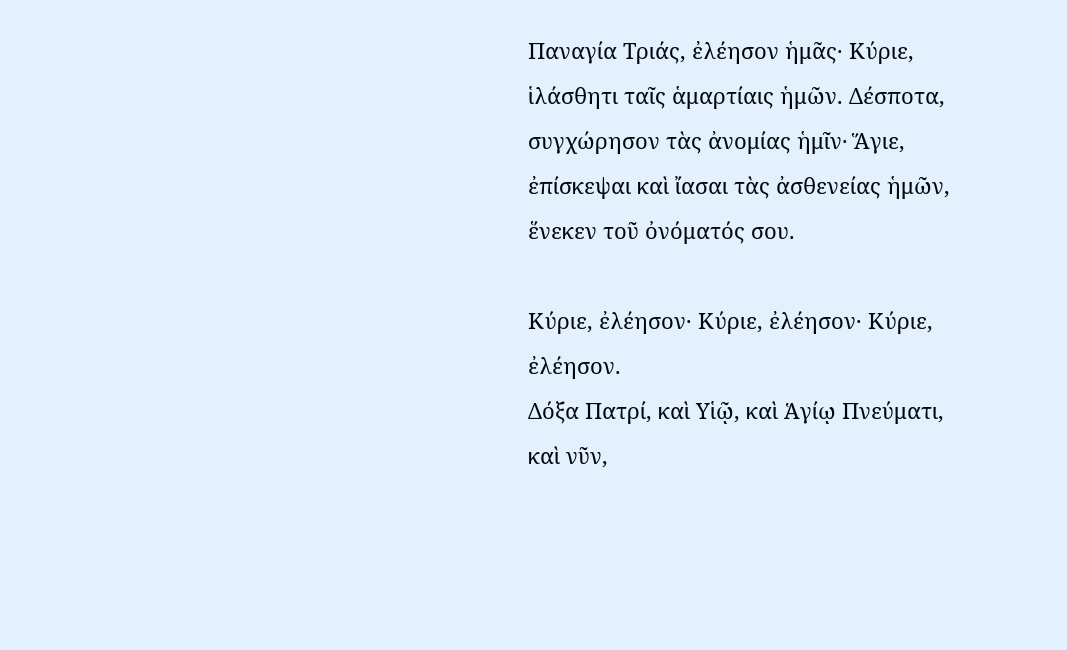Παναγία Τριάς, ἐλέησον ἡμᾶς· Κύριε, ἱλάσθητι ταῖς ἁμαρτίαις ἡμῶν. Δέσποτα, συγχώρησον τὰς ἀνομίας ἡμῖν· Ἅγιε, ἐπίσκεψαι καὶ ἴασαι τὰς ἀσθενείας ἡμῶν, ἕνεκεν τοῦ ὀνόματός σου.

Κύριε, ἐλέησον· Κύριε, ἐλέησον· Κύριε, ἐλέησον.
Δόξα Πατρί, καὶ Υἱῷ, καὶ Ἁγίῳ Πνεύματι,
καὶ νῦν,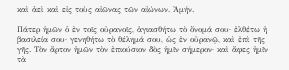καὶ ἀεὶ καὶ εἰς τοὺς αἰῶνας τῶν αἰώνων. Ἀμήν.

Πάτερ ἡμῶν ὁ ἐν τοῖς οὐρανοῖς, ἁγιασθήτω τὸ ὄνομά σου· ἐλθέτω ἡ βασιλεία σου· γενηθήτω τὸ θέλημά σου, ὡς ἐν οὐρανῷ, καὶ ἐπὶ τῆς γῆς. Τὸν ἄρτον ἡμῶν τὸν ἐπιούσιον δὸς ἡμῖν σήμερον· καὶ ἄφες ἡμῖν τὰ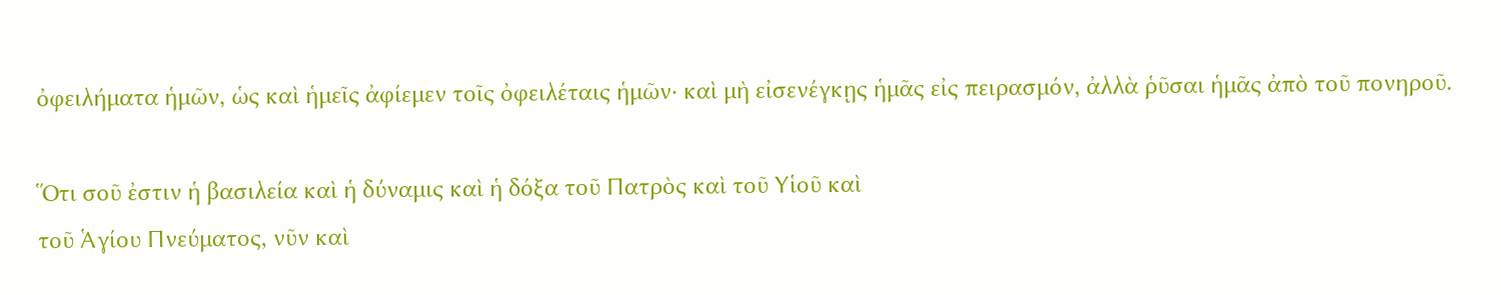ὀφειλήματα ἡμῶν, ὡς καὶ ἡμεῖς ἀφίεμεν τοῖς ὀφειλέταις ἡμῶν· καὶ μὴ εἰσενέγκῃς ἡμᾶς εἰς πειρασμόν, ἀλλὰ ῥῦσαι ἡμᾶς ἀπὸ τοῦ πονηροῦ.

Ὅτι σοῦ ἐστιν ἡ βασιλεία καὶ ἡ δύναμις καὶ ἡ δόξα τοῦ Πατρὸς καὶ τοῦ Υἱοῦ καὶ
τοῦ Ἁγίου Πνεύματος, νῦν καὶ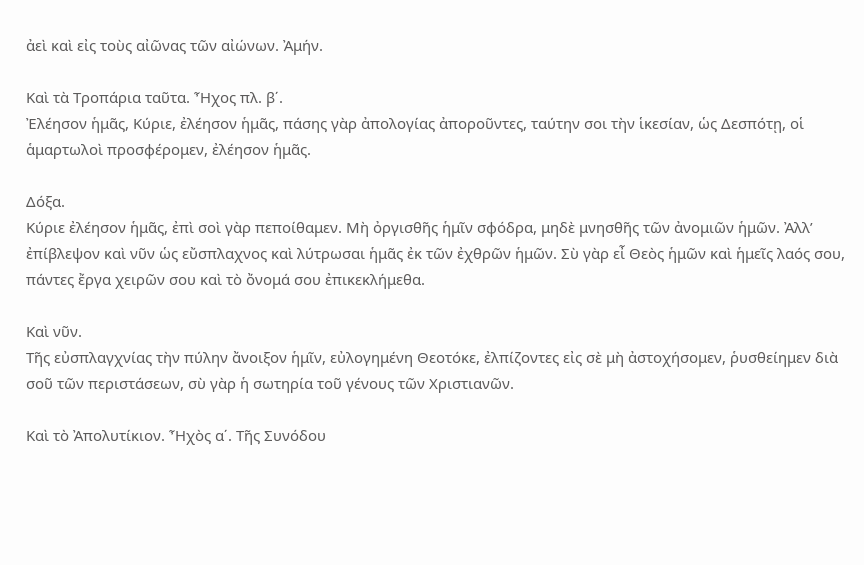ἀεὶ καὶ εἰς τοὺς αἰῶνας τῶν αἰώνων. Ἀμήν.

Καὶ τὰ Τροπάρια ταῦτα. Ἦχος πλ. β΄.
Ἐλέησον ἡμᾶς, Κύριε, ἐλέησον ἡμᾶς, πάσης γὰρ ἀπολογίας ἀποροῦντες, ταύτην σοι τὴν ἱκεσίαν, ὡς Δεσπότῃ, οἱ ἁμαρτωλοὶ προσφέρομεν, ἐλέησον ἡμᾶς.

Δόξα.
Κύριε ἐλέησον ἡμᾶς, ἐπὶ σοὶ γὰρ πεποίθαμεν. Μὴ ὀργισθῆς ἡμῖν σφόδρα, μηδὲ μνησθῆς τῶν ἀνομιῶν ἡμῶν. Ἀλλ’ ἐπίβλεψον καὶ νῦν ὡς εὔσπλαχνος καὶ λύτρωσαι ἡμᾶς ἐκ τῶν ἐχθρῶν ἡμῶν. Σὺ γὰρ εἶ Θεὸς ἡμῶν καὶ ἡμεῖς λαός σου, πάντες ἔργα χειρῶν σου καὶ τὸ ὄνομά σου ἐπικεκλήμεθα.

Καὶ νῦν.
Τῆς εὐσπλαγχνίας τὴν πύλην ἄνοιξον ἡμῖν, εὐλογημένη Θεοτόκε, ἐλπίζοντες εἰς σὲ μὴ ἀστοχήσομεν, ῥυσθείημεν διὰ σοῦ τῶν περιστάσεων, σὺ γὰρ ἡ σωτηρία τοῦ γένους τῶν Χριστιανῶν.

Καὶ τὸ Ἀπολυτίκιον. Ἦχὸς α΄. Τῆς Συνόδου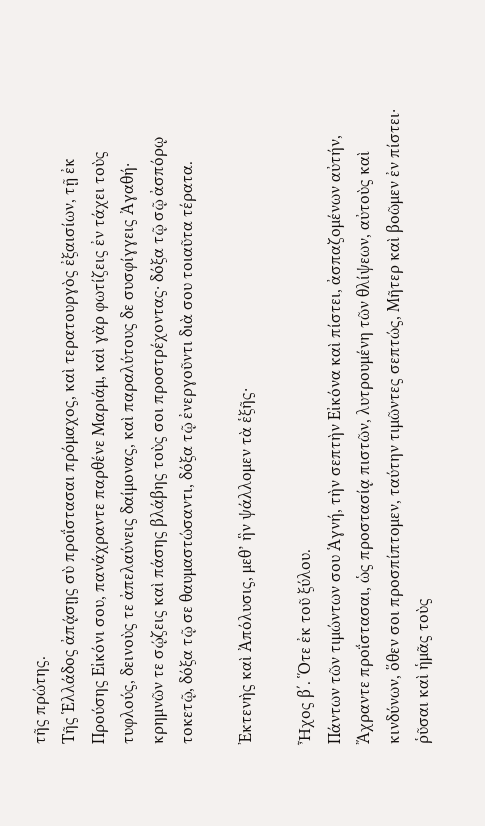τῆς πρώτης.
Τῆς Ἑλλάδος ἀπᾴσῃς σὺ προΐστασαι πρόμαχος, καὶ τερατουργὸς ἐξαισίων, τῇ ἐκ Προύσης Εἰκόνι σου, πανάχραντε παρθένε Μαριάμ, καὶ γὰρ φωτίζεις ἐν τάχει τοὺς τυφλούς, δεινοὺς τε ἀπελαύνεις δαίμονας, καὶ παραλύτους δε συσφίγγεις Ἀγαθή· κρημνῶν τε σῴζεις καὶ πάσης βλάβης τοὺς σοι προστρέχοντας· δόξα τῷ σῷ ἀσπόρῳ τοκετῷ, δόξα τῷ σε θαυμαστώσαντι, δόξα τῷ ἐνεργοῦντι διὰ σου τοιαῦτα τέρατα.

Ἐκτενὴς καὶ Ἀπόλυσις, μεθ’ ἣν ψάλλομεν τὰ ἑξῆς·

Ἦχος β΄. Ὅτε ἐκ τοῦ ξύλου.
Πάντων τῶν τιμώντων σου Ἁγνή, τὴν σεπτὴν Εἰκόνα καὶ πίστει, ἀσπαζομένων αὐτήν, Ἄχραντε προΐστασαι, ὡς προστασίᾳ πιστῶν, λυτρουμένη τῶν θλίψεων, αὐτοὺς καὶ κινδύνων, ὅθεν σοι προσπίπτομεν, ταύτην τιμῶντες σεπτώς, Μῆτερ καὶ βοῶμεν ἐν πίστει· ῥῦσαι καὶ ἡμᾶς τοὺς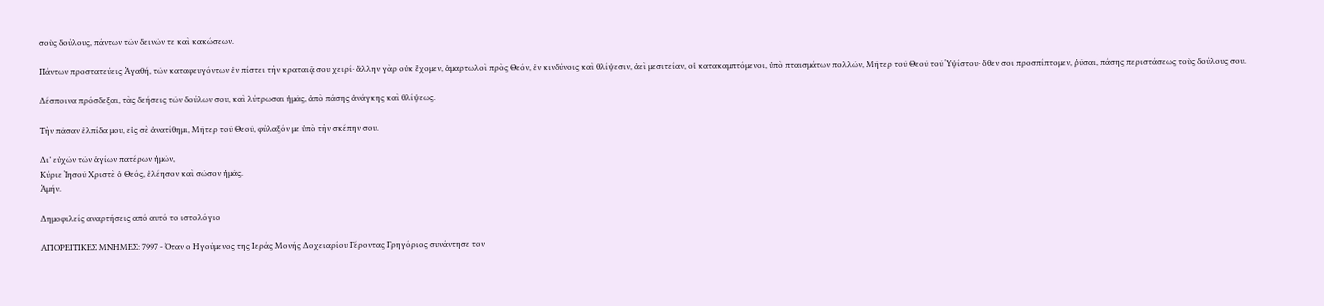σοὺς δούλους, πάντων τῶν δεινῶν τε καὶ κακώσεων.

Πάντων προστατεύεις Ἀγαθή, τῶν καταφευγόντων ἐν πίστει τὴν κραταιᾷ σου χειρί· ἄλλην γὰρ οὐκ ἔχομεν, ἁμαρτωλοὶ πρὸς Θεόν, ἐν κινδύνοις καὶ θλίψεσιν, ἀεὶ μεσιτείαν, οἱ κατακαμπτόμενοι, ὑπὸ πταισμάτων πολλῶν, Μῆτερ τοῦ Θεοῦ τοῦ Ὑψίστου· ὅθεν σοι προσπίπτομεν, ῥῦσαι, πάσης περιστάσεως τοὺς δούλους σου.

Δέσποινα πρόσδεξαι, τὰς δεήσεις τῶν δούλων σου, καὶ λύτρωσαι ἡμᾶς, ἀπὸ πάσης ἀνάγκης καὶ θλίψεως.

Τὴν πᾶσαν ἐλπίδα μου, εἰς σὲ ἀνατίθημι, Μῆτερ τοῦ Θεοῦ, φύλαξόν με ὑπὸ τὴν σκέπην σου.

Δι’ εὐχῶν τῶν ἁγίων πατέρων ἡμῶν,
Κύριε Ἰησοῦ Χριστὲ ὁ Θεός, ἐλέησον καὶ σῶσον ἡμᾶς.
Ἀμήν.

Δημοφιλείς αναρτήσεις από αυτό το ιστολόγιο

ΑΓΙΟΡΕΙΤΙΚΕΣ ΜΝΗΜΕΣ: 7997 - Όταν ο Ηγούμενος της Ιεράς Μονής Δοχειαρίου Γέροντας Γρηγόριος συνάντησε τον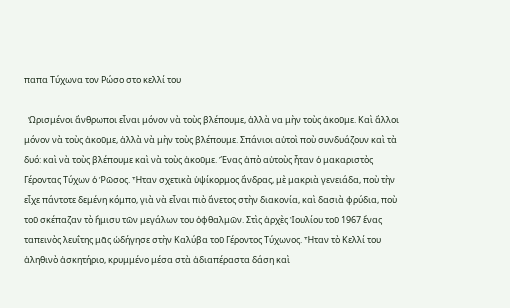παπα Τύχωνα τον Ρώσο στο κελλί του

  Ὡρισμένοι ἄνθρωποι εἶναι μόνον νὰ τοὺς βλέπουμε, ἀλλὰ να μὴν τοὺς ἀκοῦμε. Καὶ ἄλλοι μόνον νὰ τοὺς ἀκοῦμε, ἀλλὰ νὰ μὴν τοὺς βλέπουμε. Σπάνιοι αὐτοὶ ποὺ συνδυάζουν καὶ τὰ δυό: καὶ νὰ τοὺς βλέπουμε καὶ νὰ τοὺς ἀκοῦμε. Ἕνας ἀπὸ αὐτοὺς ἦταν ὁ μακαριστὸς Γέροντας Τύχων ὁ Ῥῶσος. Ἦταν σχετικὰ ὑψίκορμος ἄνδρας, μὲ μακριὰ γενειάδα, ποὺ τὴν εἶχε πάντοτε δεμένη κόμπο, γιὰ νὰ εἶναι πιὸ ἄνετος στὴν διακονία, καὶ δασιὰ φρύδια, ποὺ τοῦ σκέπαζαν τὸ ἥμισυ τῶν μεγάλων του ὀφθαλμῶν. Στὶς ἀρχὲς Ἰουλίου τοῦ 1967 ἔνας ταπεινὸς λευΐτης μᾶς ὡδήγησε στὴν Καλύβα τοῦ Γέροντος Τύχωνος. Ἦταν τὸ Κελλί του ἀληθινὸ ἀσκητήριο, κρυμμένο μέσα στὰ ἀδιαπέραστα δάση καὶ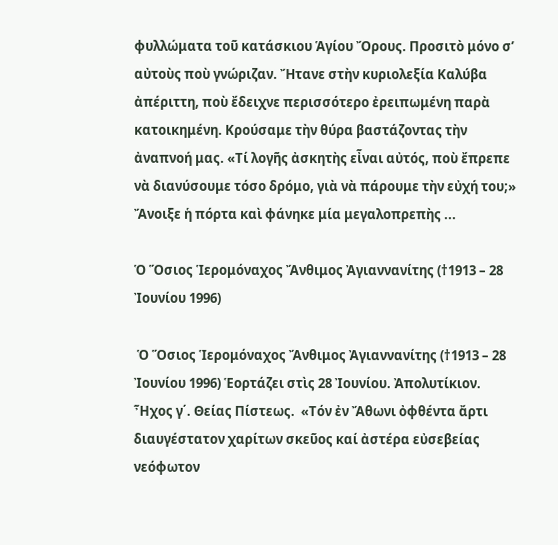φυλλώματα τοῦ κατάσκιου Ἁγίου Ὄρους. Προσιτὸ μόνο σ’ αὐτοὺς ποὺ γνώριζαν. Ἤτανε στὴν κυριολεξία Καλύβα ἀπέριττη, ποὺ ἔδειχνε περισσότερο ἐρειπωμένη παρὰ κατοικημένη. Κρούσαμε τὴν θύρα βαστάζοντας τὴν ἀναπνοή μας. «Τί λογῆς ἀσκητὴς εἶναι αὐτός, ποὺ ἔπρεπε νὰ διανύσουμε τόσο δρόμο, γιὰ νὰ πάρουμε τὴν εὐχή του;» Ἄνοιξε ἡ πόρτα καὶ φάνηκε μία μεγαλοπρεπὴς ...

Ὁ Ὅσιος Ἱερομόναχος Ἄνθιμος Ἀγιαννανίτης (†1913 – 28 Ἰουνίου 1996)

 Ὁ Ὅσιος Ἱερομόναχος Ἄνθιμος Ἀγιαννανίτης (†1913 – 28 Ἰουνίου 1996) Ἑορτάζει στὶς 28 Ἰουνίου. Ἀπολυτίκιον. Ἦχος γ΄. Θείας Πίστεως.  «Τόν ἐν Ἄθωνι ὀφθέντα ἄρτι διαυγέστατον χαρίτων σκεῦος καί ἀστέρα εὐσεβείας νεόφωτον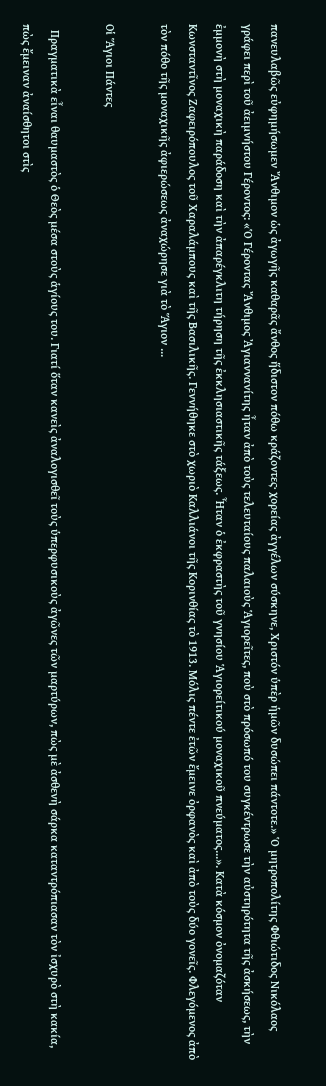πανευλαβῶς εὐφημήσωμεν Ἄνθιμον ὡς ἀγωγῆς καθαρᾶς ἄνθος ἥδιστον πόθω κράζοντες· χορείας ἀγγέλων σύσκηνε, Χριστόν ὑπὲρ ἡμῶν δυσώπει πάντοτε.» Ὁ μητροπολίτης Φθιώτιδος Νικόλαος γράφει περὶ τοῦ ἀειμνήστου Γέροντος: «Ὁ Γέροντας Ἄνθιμος Ἀγιαννανίτης ἦταν ἀπὸ τοὺς τελευταίους παλαιοὺς Ἁγιορεῖτες, ποὺ στὸ πρόσωπό του συγκέντρωσε τὴν αὐστηρότητα τῆς ἀσκήσεως, τὴν ἐμμονὴ στὴ μοναχικὴ παράδοση καὶ τὴν ἀπαρέγκλιτη τήρηση τῆς ἐκκλησιαστικῆς τάξεως. Ἦταν ὁ ἐκφραστὴς τοῦ γνησίου Ἁγιορείτικού μοναχικοῦ πνεύματος...». Κατὰ κόσμον ὀνομαζόταν Κωνσταντῖνος Ζαφειρόπουλος τοῦ Χαραλάμπους καὶ τῆς Βασιλικῆς. Γεννήθηκε στὸ χωριὸ Καλλιάνοι τῆς Κορινθίας τὸ 1913. Μόλις πέντε ἐτῶν ἔμεινε ὀρφανὸς καὶ ἀπὸ τοὺς δύο γονεῖς. Φλεγόμενος ἀπὸ τὸν πόθο τῆς μοναχικῆς ἀφιερώσεως ἀναχώρησε γιὰ τὸ Ἅγιον ...

Οἱ Ἅγιοι Πάντες

  Πραγματικὰ εἶναι θαυμαστὸς ὁ Θεὸς μέσα στοὺς ἁγίους του. Γιατί ὅταν κανεὶς ἀναλογισθεῖ τοὺς ὑπερφυσικοὺς ἀγῶνες τῶν μαρτύρων, πὼς μὲ ἀσθενὴ σάρκα καταντρόπιασαν τὸν ἰσχυρὸ στὴ κακία, πὼς ἔμειναν ἀναίσθητοι στὶς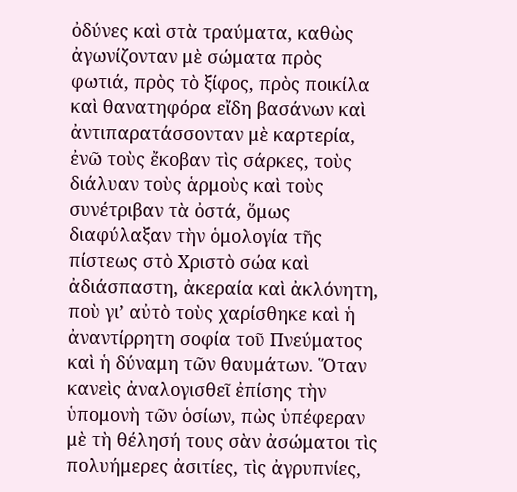ὀδύνες καὶ στὰ τραύματα, καθὼς ἀγωνίζονταν μὲ σώματα πρὸς φωτιά, πρὸς τὸ ξίφος, πρὸς ποικίλα καὶ θανατηφόρα εἴδη βασάνων καὶ ἀντιπαρατάσσονταν μὲ καρτερία, ἐνῶ τοὺς ἔκοβαν τὶς σάρκες, τοὺς διάλυαν τοὺς ἁρμοὺς καὶ τοὺς συνέτριβαν τὰ ὀστά, ὅμως διαφύλαξαν τὴν ὁμολογία τῆς πίστεως στὸ Χριστὸ σώα καὶ ἀδιάσπαστη, ἀκεραία καὶ ἀκλόνητη, ποὺ γι’ αὐτὸ τοὺς χαρίσθηκε καὶ ἡ ἀναντίρρητη σοφία τοῦ Πνεύματος καὶ ἡ δύναμη τῶν θαυμάτων. Ὅταν κανεὶς ἀναλογισθεῖ ἐπίσης τὴν ὑπομονὴ τῶν ὁσίων, πὼς ὑπέφεραν μὲ τὴ θέλησή τους σὰν ἀσώματοι τὶς πολυήμερες ἀσιτίες, τὶς ἀγρυπνίες,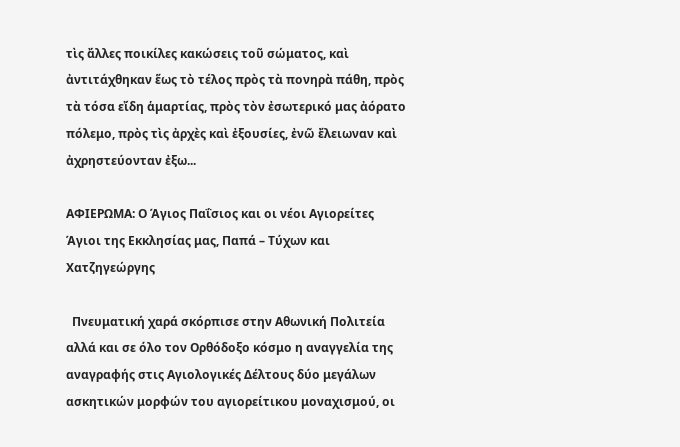τὶς ἄλλες ποικίλες κακώσεις τοῦ σώματος, καὶ ἀντιτάχθηκαν ἕως τὸ τέλος πρὸς τὰ πονηρὰ πάθη, πρὸς τὰ τόσα εἴδη ἁμαρτίας, πρὸς τὸν ἐσωτερικό μας ἀόρατο πόλεμο, πρὸς τὶς ἀρχὲς καὶ ἐξουσίες, ἐνῶ ἔλειωναν καὶ ἀχρηστεύονταν ἐξω...

ΑΦΙΕΡΩΜΑ: Ο Άγιος Παΐσιος και οι νέοι Αγιορείτες Άγιοι της Εκκλησίας μας, Παπά – Τύχων και Χατζηγεώργης

  Πνευματική χαρά σκόρπισε στην Αθωνική Πολιτεία αλλά και σε όλο τον Ορθόδοξο κόσμο η αναγγελία της αναγραφής στις Αγιολογικές Δέλτους δύο μεγάλων ασκητικών μορφών του αγιορείτικου μοναχισμού, οι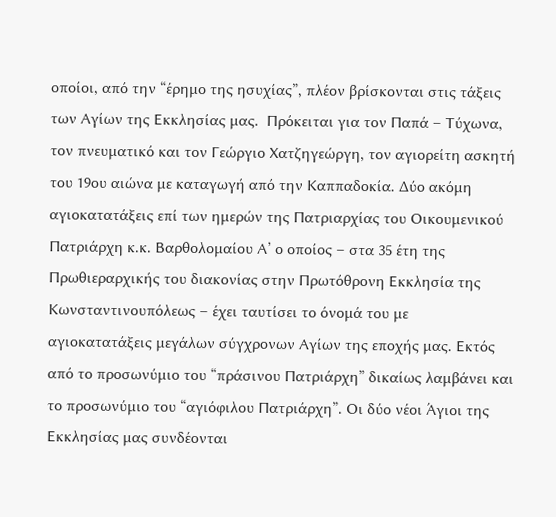οποίοι, από την “έρημο της ησυχίας”, πλέον βρίσκονται στις τάξεις των Αγίων της Εκκλησίας μας.  Πρόκειται για τον Παπά – Τύχωνα, τον πνευματικό και τον Γεώργιο Χατζηγεώργη, τον αγιορείτη ασκητή του 19ου αιώνα με καταγωγή από την Καππαδοκία. Δύο ακόμη αγιοκατατάξεις επί των ημερών της Πατριαρχίας του Οικουμενικού Πατριάρχη κ.κ. Βαρθολομαίου Α’ ο οποίος – στα 35 έτη της Πρωθιεραρχικής του διακονίας στην Πρωτόθρονη Εκκλησία της Κωνσταντινουπόλεως – έχει ταυτίσει το όνομά του με αγιοκατατάξεις μεγάλων σύγχρονων Αγίων της εποχής μας. Εκτός από το προσωνύμιο του “πράσινου Πατριάρχη” δικαίως λαμβάνει και το προσωνύμιο του “αγιόφιλου Πατριάρχη”. Οι δύο νέοι Άγιοι της Εκκλησίας μας συνδέονται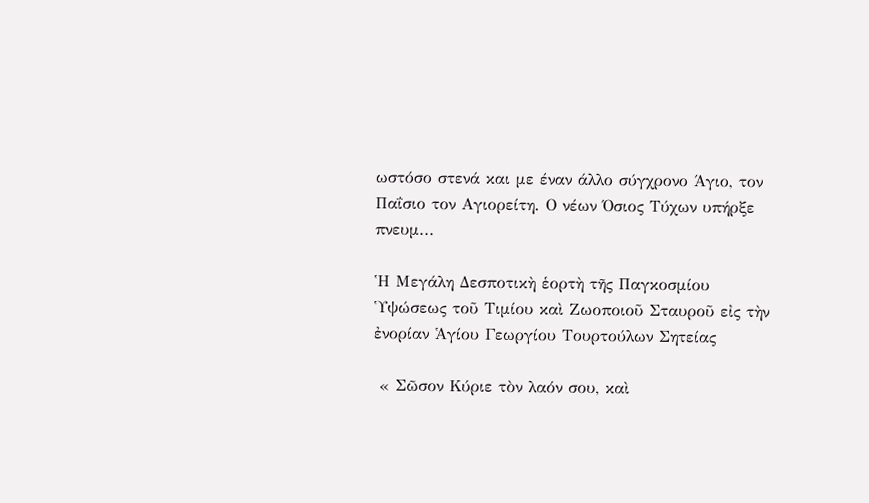ωστόσο στενά και με έναν άλλο σύγχρονο Άγιο, τον Παΐσιο τον Αγιορείτη. Ο νέων Όσιος Τύχων υπήρξε πνευμ...

Ἡ Μεγάλη Δεσποτικὴ ἑορτὴ τῆς Παγκοσμίου Ὑψώσεως τοῦ Τιμίου καὶ Ζωοποιοῦ Σταυροῦ εἰς τὴν ἐνορίαν Ἁγίου Γεωργίου Τουρτούλων Σητείας

 « Σῶσον Κύριε τὸν λαόν σου, καὶ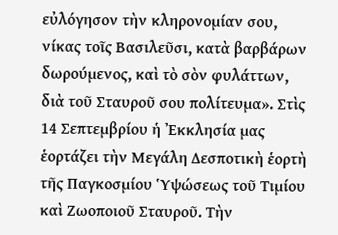εὐλόγησον τὴν κληρονομίαν σου, νίκας τοῖς Βασιλεῦσι, κατὰ βαρβάρων δωρούμενος, καὶ τὸ σὸν φυλάττων, διὰ τοῦ Σταυροῦ σου πολίτευμα». Στὶς 14 Σεπτεμβρίου ἡ Ἐκκλησία μας ἑορτάζει τὴν Μεγάλη Δεσποτικὴ ἑορτὴ τῆς Παγκοσμίου Ὑψώσεως τοῦ Τιμίου καὶ Ζωοποιοῦ Σταυροῦ. Τὴν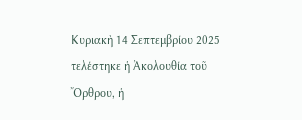Κυριακὴ 14 Σεπτεμβρίου 2025 τελέστηκε ἡ Ἀκολουθία τοῦ Ὄρθρου, ἡ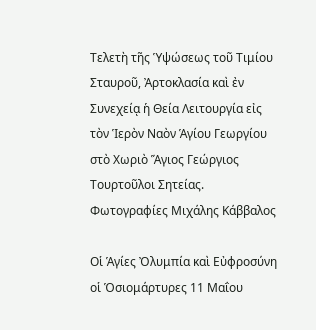Τελετὴ τῆς Ὑψώσεως τοῦ Τιμίου Σταυροῦ, Ἀρτοκλασία καὶ ἐν Συνεχείᾳ ἡ Θεία Λειτουργία εἰς τὸν Ἱερὸν Ναὸν Ἁγίου Γεωργίου στὸ Χωριὸ Ἅγιος Γεώργιος Τουρτοῦλοι Σητείας. Φωτογραφίες Μιχάλης Κάββαλος

Οἱ Ἁγίες Ὀλυμπία καὶ Εὐφροσύνη οἱ Ὁσιομάρτυρες 11 Μαΐου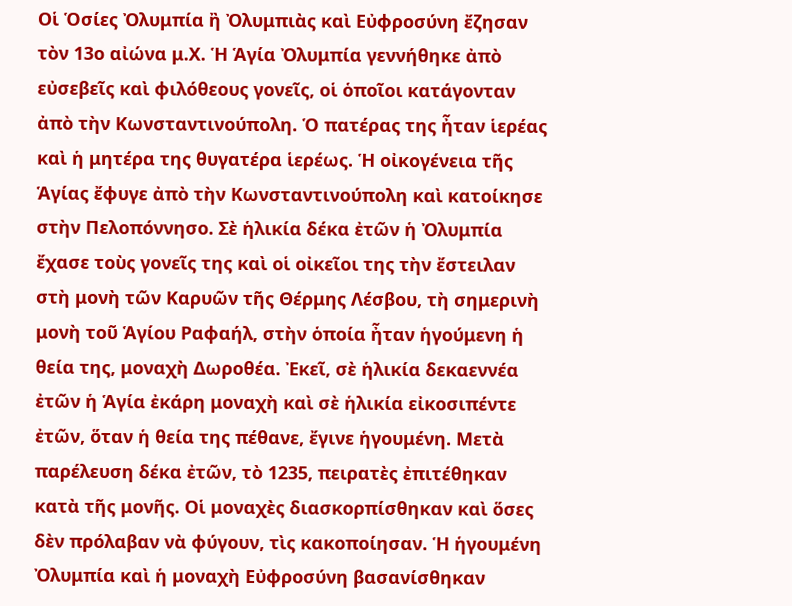Οἱ Ὁσίες Ὀλυμπία ἢ Ὀλυμπιὰς καὶ Εὐφροσύνη ἔζησαν τὸν 13ο αἰώνα μ.Χ. Ἡ Ἁγία Ὀλυμπία γεννήθηκε ἀπὸ εὐσεβεῖς καὶ φιλόθεους γονεῖς, οἱ ὁποῖοι κατάγονταν ἀπὸ τὴν Κωνσταντινούπολη. Ὁ πατέρας της ἦταν ἱερέας καὶ ἡ μητέρα της θυγατέρα ἱερέως. Ἡ οἰκογένεια τῆς Ἁγίας ἔφυγε ἀπὸ τὴν Κωνσταντινούπολη καὶ κατοίκησε στὴν Πελοπόννησο. Σὲ ἡλικία δέκα ἐτῶν ἡ Ὀλυμπία ἔχασε τοὺς γονεῖς της καὶ οἱ οἰκεῖοι της τὴν ἔστειλαν στὴ μονὴ τῶν Καρυῶν τῆς Θέρμης Λέσβου, τὴ σημερινὴ μονὴ τοῦ Ἁγίου Ραφαήλ, στὴν ὁποία ἦταν ἡγούμενη ἡ θεία της, μοναχὴ Δωροθέα. Ἐκεῖ, σὲ ἡλικία δεκαεννέα ἐτῶν ἡ Ἁγία ἐκάρη μοναχὴ καὶ σὲ ἡλικία εἰκοσιπέντε ἐτῶν, ὅταν ἡ θεία της πέθανε, ἔγινε ἡγουμένη. Μετὰ παρέλευση δέκα ἐτῶν, τὸ 1235, πειρατὲς ἐπιτέθηκαν κατὰ τῆς μονῆς. Οἱ μοναχὲς διασκορπίσθηκαν καὶ ὅσες δὲν πρόλαβαν νὰ φύγουν, τὶς κακοποίησαν. Ἡ ἡγουμένη Ὀλυμπία καὶ ἡ μοναχὴ Εὐφροσύνη βασανίσθηκαν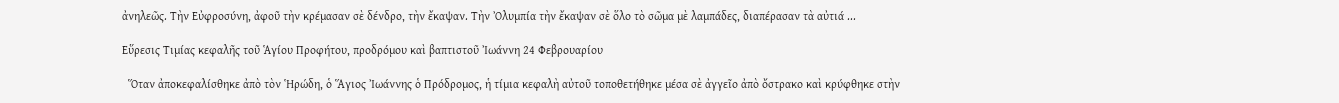ἀνηλεῶς. Τὴν Εὐφροσύνη, ἀφοῦ τὴν κρέμασαν σὲ δένδρο, τὴν ἔκαψαν. Τὴν Ὀλυμπία τὴν ἔκαψαν σὲ ὅλο τὸ σῶμα μὲ λαμπάδες, διαπέρασαν τὰ αὐτιά ...

Εὕρεσις Τιμίας κεφαλῆς τοῦ Ἁγίου Προφήτου, προδρόμου καὶ βαπτιστοῦ Ἰωάννη 24 Φεβρουαρίου

  Ὅταν ἀποκεφαλίσθηκε ἀπὸ τὸν Ἡρώδη, ὁ Ἅγιος Ἰωάννης ὁ Πρόδρομος, ἡ τίμια κεφαλὴ αὐτοῦ τοποθετήθηκε μέσα σὲ ἀγγεῖο ἀπὸ ὄστρακο καὶ κρύφθηκε στὴν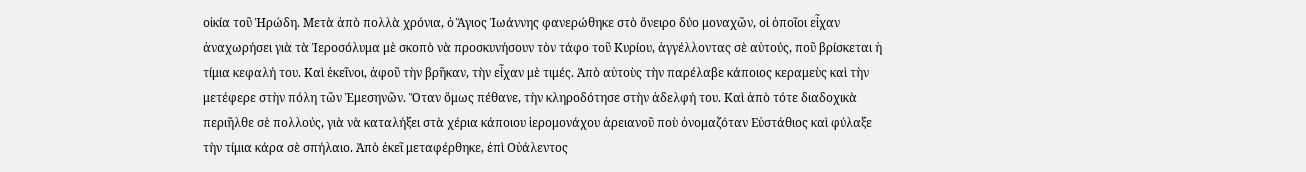οἰκία τοῦ Ἡρώδη. Μετὰ ἀπὸ πολλὰ χρόνια, ὁ Ἅγιος Ἰωάννης φανερώθηκε στὸ ὄνειρο δύο μοναχῶν, οἱ ὁποῖοι εἶχαν ἀναχωρήσει γιὰ τὰ Ἱεροσόλυμα μὲ σκοπὸ νὰ προσκυνήσουν τὸν τάφο τοῦ Κυρίου, ἀγγέλλοντας σὲ αὐτούς, ποῦ βρίσκεται ἡ τίμια κεφαλή του. Καὶ ἐκεῖνοι, ἀφοῦ τὴν βρῆκαν, τὴν εἶχαν μὲ τιμές. Ἀπὸ αὐτοὺς τὴν παρέλαβε κάποιος κεραμεὺς καὶ τὴν μετέφερε στὴν πόλη τῶν Ἐμεσηνῶν. Ὅταν ὅμως πέθανε, τὴν κληροδότησε στὴν ἀδελφή του. Καὶ ἀπὸ τότε διαδοχικὰ περιῆλθε σὲ πολλούς, γιὰ νὰ καταλήξει στὰ χέρια κάποιου ἱερομονάχου ἀρειανοῦ ποὺ ὀνομαζόταν Εὐστάθιος καὶ φύλαξε τὴν τίμια κάρα σὲ σπήλαιο. Ἀπὸ ἐκεῖ μεταφέρθηκε, ἐπὶ Οὐάλεντος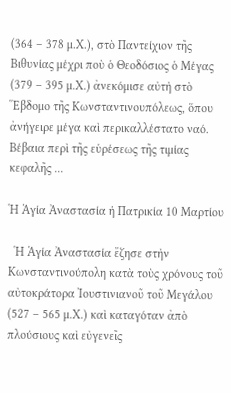(364 – 378 μ.Χ.), στὸ Παντείχιον τῆς Βιθυνίας μέχρι ποὺ ὁ Θεοδόσιος ὁ Μέγας (379 – 395 μ.Χ.) ἀνεκόμισε αὐτὴ στὸ Ἕβδομο τῆς Κωνσταντινουπόλεως, ὅπου ἀνήγειρε μέγα καὶ περικαλλέστατο ναό. Βέβαια περὶ τῆς εὑρέσεως τῆς τιμίας κεφαλῆς ...

Ἡ Ἁγία Ἀναστασία ἡ Πατρικία 10 Μαρτίου

  Ἡ Ἁγία Ἀναστασία ἔζησε στὴν Κωνσταντινούπολη κατὰ τοὺς χρόνους τοῦ αὐτοκράτορα Ἰουστινιανοῦ τοῦ Μεγάλου (527 – 565 μ.Χ.) καὶ καταγόταν ἀπὸ πλούσιους καὶ εὐγενεῖς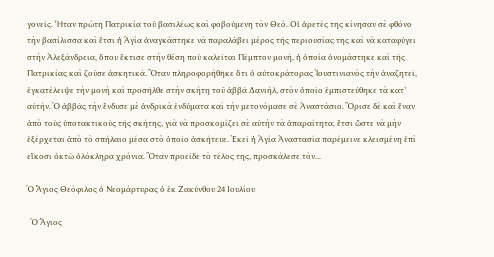γονεῖς. Ἦταν πρώτη Πατρικία τοῦ βασιλέως καὶ φοβούμενη τὸν Θεό. Οἱ ἀρετές της κίνησαν σὲ φθόνο τὴν βασίλισσα καὶ ἔτσι ἡ Ἁγία ἀναγκάστηκε νὰ παραλάβει μέρος τῆς περιουσίας της καὶ νὰ καταφύγει στὴν Ἀλεξάνδρεια, ὅπου ἔκτισε στὴν θέση ποὺ καλεῖται Πέμπτον μονή, ἡ ὁποία ὀνομάστηκε καὶ τῆς Πατρικίας καὶ ζοῦσε ἀσκητικά. Ὅταν πληροφορήθηκε ὅτι ὁ αὐτοκράτορας Ἰουστινιανὸς τὴν ἀναζητεῖ, ἐγκατέλειψε τὴν μονὴ καὶ προσῆλθε στὴν σκήτη τοῦ ἀββᾶ Δανιήλ, στὸν ὁποῖο ἐμπιστεύθηκε τὰ κατ’ αὐτήν. Ὁ ἀββᾶς τὴν ἔνδυσε μὲ ἀνδρικὰ ἐνδύματα καὶ τὴν μετονόμασε σὲ Ἀναστάσιο. Ὅρισε δὲ καὶ ἕναν ἀπὸ τοὺς ὑποτακτικοὺς τῆς σκήτης, γιὰ νὰ προσκομίζει σὲ αὐτὴν τὰ ἀπαραίτητα, ἔτσι ὥστε νὰ μὴν ἐξέρχεται ἀπὸ τὸ σπήλαιο μέσα στὸ ὁποῖο ἀσκήτευε. Ἐκεῖ ἡ Ἁγία Ἀναστασία παρέμεινε κλεισμένη ἐπὶ εἴκοσι ὀκτὼ ὁλόκληρα χρόνια. Ὅταν προεῖδε τὸ τέλος της, προσκάλεσε τὸν...

Ὁ Ἅγιος Θεόφιλος ὁ Νεομάρτυρας ὁ ἐκ Ζακύνθου 24 Ιουλίου

  Ὁ Ἅγιος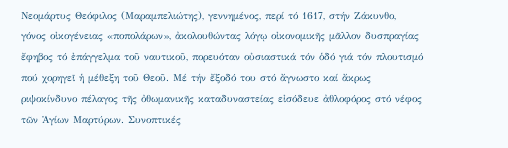Νεομάρτυς Θεόφιλος (Μαραμπελιώτης), γεννημένος, περί τό 1617, στήν Ζάκυνθο, γόνος οἰκογένειας «ποπολάρων», ἀκολουθώντας λόγῳ οἰκονομικῆς μᾶλλον δυσπραγίας ἔφηβος τό ἐπάγγελμα τοῦ ναυτικοῦ, πορευόταν οὐσιαστικά τόν ὁδό γιά τόν πλουτισμό πού χορηγεῖ ἡ μέθεξη τοῦ Θεοῦ. Μέ τήν ἔξοδό του στό ἄγνωστο καί ἄκρως ριψοκίνδυνο πέλαγος τῆς ὀθωμανικῆς καταδυναστείας εἰσόδευε ἀθλοφόρος στό νέφος τῶν Ἁγίων Μαρτύρων. Συνοπτικές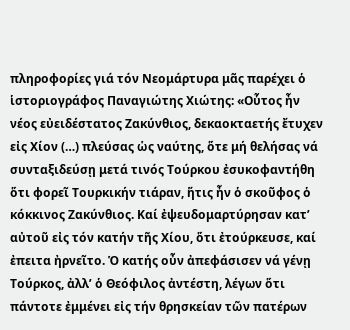πληροφορίες γιά τόν Νεομάρτυρα μᾶς παρέχει ὁ ἱστοριογράφος Παναγιώτης Χιώτης: «Οὗτος ἦν νέος εὐειδέστατος Ζακύνθιος, δεκαοκταετής ἔτυχεν εἰς Χίον (…) πλεύσας ὡς ναύτης, ὅτε μή θελήσας νά συνταξιδεύσῃ μετά τινός Τούρκου ἐσυκοφαντήθη ὅτι φορεῖ Τουρκικήν τιάραν, ἥτις ἦν ὁ σκοῦφος ὁ κόκκινος Ζακύνθιος. Καί ἐψευδομαρτύρησαν κατ’ αὐτοῦ εἰς τόν κατήν τῆς Χίου, ὅτι ἐτούρκευσε, καί ἐπειτα ἠρνεῖτο. Ὁ κατής οὖν ἀπεφάσισεν νά γένῃ Τούρκος, ἀλλ’ ὁ Θεόφιλος ἀντέστη, λέγων ὅτι πάντοτε ἐμμένει εἰς τήν θρησκείαν τῶν πατέρων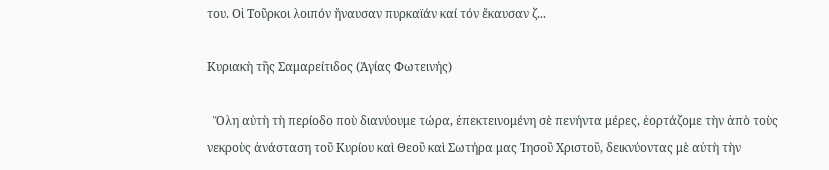του. Οἱ Τοῦρκοι λοιπόν ἤναυσαν πυρκαϊάν καί τόν ἔκαυσαν ζ...

Κυριακὴ τῆς Σαμαρείτιδος (Ἁγίας Φωτεινής)

  Ὅλη αὐτὴ τὴ περίοδο ποὺ διανύουμε τώρα, ἐπεκτεινομένη σὲ πενήντα μέρες, ἑορτάζομε τὴν ἀπὸ τοὺς νεκροὺς ἀνάσταση τοῦ Κυρίου καὶ Θεοῦ καὶ Σωτήρα μας Ἰησοῦ Χριστοῦ, δεικνύοντας μὲ αὐτὴ τὴν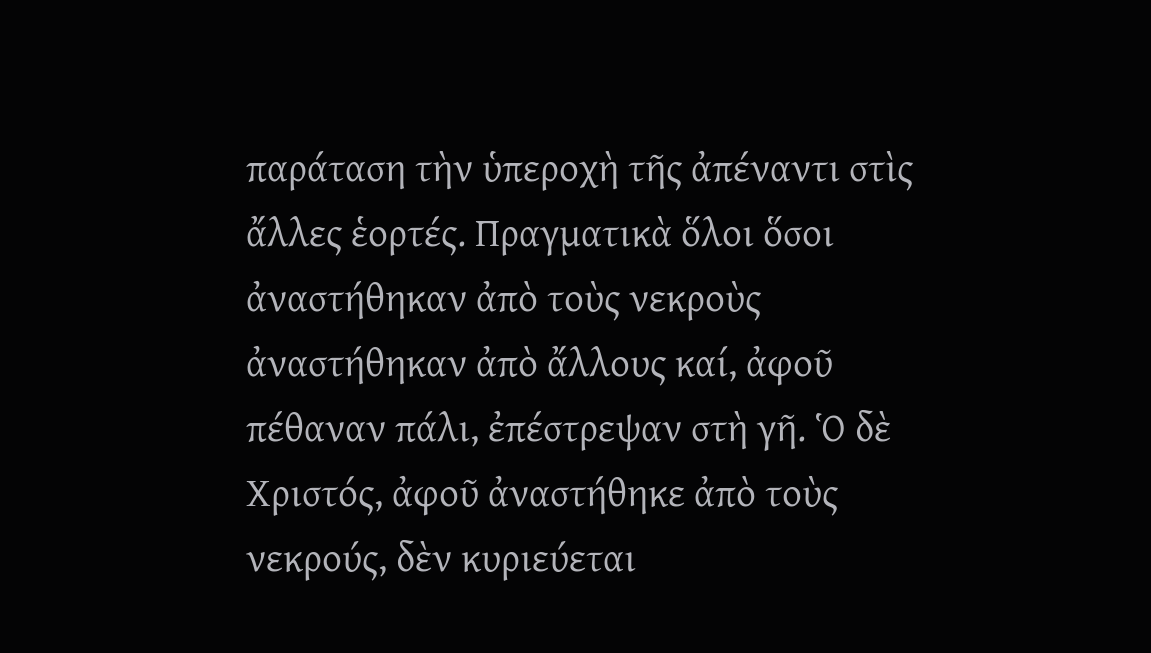παράταση τὴν ὑπεροχὴ τῆς ἀπέναντι στὶς ἄλλες ἑορτές. Πραγματικὰ ὅλοι ὅσοι ἀναστήθηκαν ἀπὸ τοὺς νεκροὺς ἀναστήθηκαν ἀπὸ ἄλλους καί, ἀφοῦ πέθαναν πάλι, ἐπέστρεψαν στὴ γῆ. Ὁ δὲ Χριστός, ἀφοῦ ἀναστήθηκε ἀπὸ τοὺς νεκρούς, δὲν κυριεύεται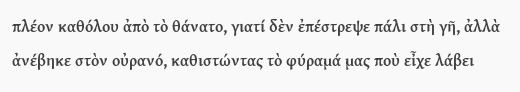πλέον καθόλου ἀπὸ τὸ θάνατο, γιατί δὲν ἐπέστρεψε πάλι στὴ γῆ, ἀλλὰ ἀνέβηκε στὸν οὐρανό, καθιστώντας τὸ φύραμά μας ποὺ εἶχε λάβει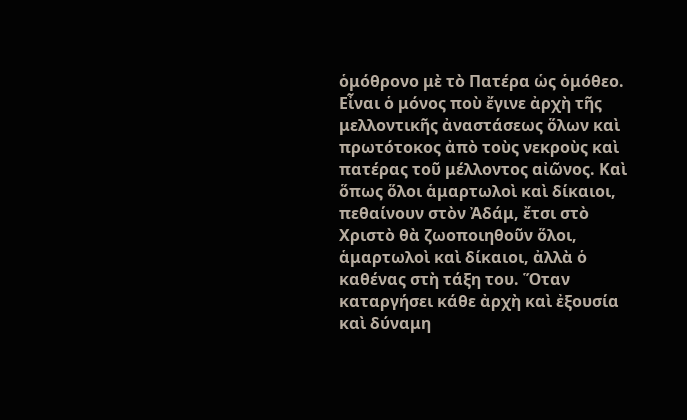ὁμόθρονο μὲ τὸ Πατέρα ὡς ὁμόθεο. Εἶναι ὁ μόνος ποὺ ἔγινε ἀρχὴ τῆς μελλοντικῆς ἀναστάσεως ὅλων καὶ πρωτότοκος ἀπὸ τοὺς νεκροὺς καὶ πατέρας τοῦ μέλλοντος αἰῶνος. Καὶ ὅπως ὅλοι ἁμαρτωλοὶ καὶ δίκαιοι, πεθαίνουν στὸν Ἀδάμ, ἔτσι στὸ Χριστὸ θὰ ζωοποιηθοῦν ὅλοι, ἁμαρτωλοὶ καὶ δίκαιοι, ἀλλὰ ὁ καθένας στὴ τάξη του. Ὅταν καταργήσει κάθε ἀρχὴ καὶ ἐξουσία καὶ δύναμη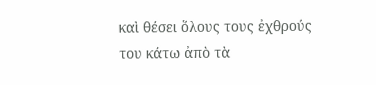καὶ θέσει ὅλους τους ἐχθρούς του κάτω ἀπὸ τὰ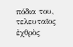πόδια του, τελευταῖος ἐχθρὸς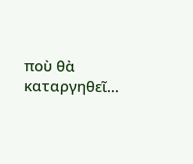ποὺ θὰ καταργηθεῖ...